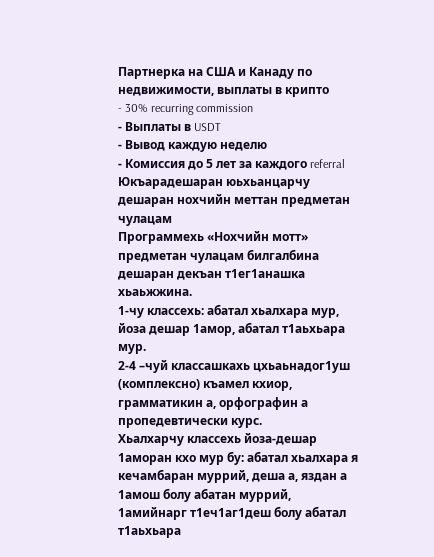Партнерка на США и Канаду по недвижимости, выплаты в крипто
- 30% recurring commission
- Выплаты в USDT
- Вывод каждую неделю
- Комиссия до 5 лет за каждого referral
Юкъарадешаран юьхьанцарчу дешаран нохчийн меттан предметан чулацам
Программехь «Нохчийн мотт» предметан чулацам билгалбина дешаран декъан т1ег1анашка хьаьжжина.
1-чу классехь: абатал хьалхара мур, йоза дешар 1амор, абатал т1аьхьара мур.
2-4 –чуй классашкахь цхьаьнадог1уш (комплексно) къамел кхиор, грамматикин а, орфографин а пропедевтически курс.
Хьалхарчу классехь йоза-дешар 1аморан кхо мур бу: абатал хьалхара я кечамбаран муррий, деша а, яздан а 1амош болу абатан муррий, 1амийнарг т1еч1аг1деш болу абатал т1аьхьара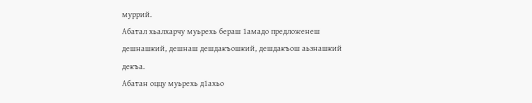муррий.
Абатал хьалхарчу муьрехь бераш 1амадо предложенеш дешнашкий, дешнаш дешдакъошкий, дешдакъош аьзнашкий декъа.
Абатан оццу муьрехь д1ахьо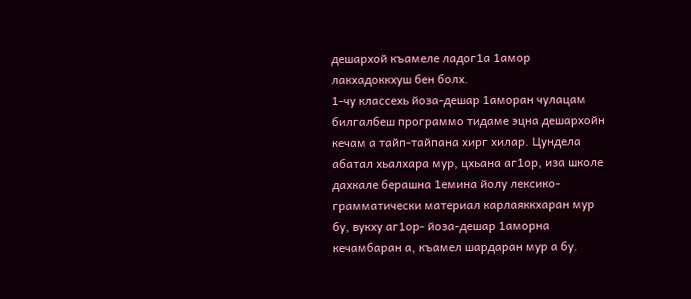дешархой къамеле ладог1а 1амор лакхадоккхуш бен болх.
1-чу классехь йоза-дешар 1аморан чулацам билгалбеш программо тидаме эцна дешархойн кечам а тайп-тайпана хирг хилар. Цундела абатал хьалхара мур, цхьана аг1ор, иза школе дахкале берашна 1емина йолу лексико-грамматически материал карлаяккхаран мур бу, вукху аг1ор- йоза-дешар 1аморна кечамбаран а, къамел шардаран мур а бу.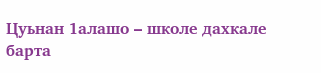Цуьнан 1алашо – школе дахкале барта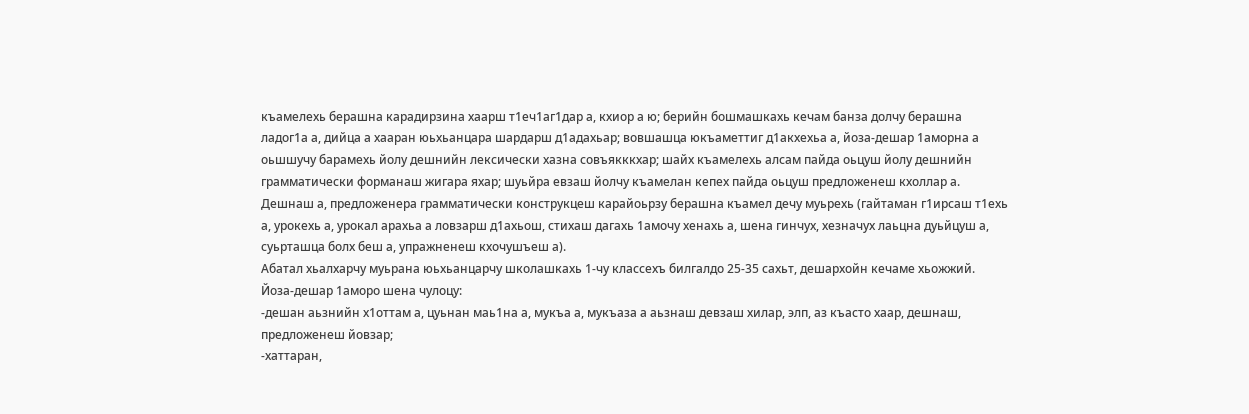къамелехь берашна карадирзина хаарш т1еч1аг1дар а, кхиор а ю; берийн бошмашкахь кечам банза долчу берашна ладог1а а, дийца а хааран юьхьанцара шардарш д1адахьар; вовшашца юкъаметтиг д1акхехьа а, йоза-дешар 1аморна а оьшшучу барамехь йолу дешнийн лексически хазна совъякккхар; шайх къамелехь алсам пайда оьцуш йолу дешнийн грамматически форманаш жигара яхар; шуьйра евзаш йолчу къамелан кепех пайда оьцуш предложенеш кхоллар а.
Дешнаш а, предложенера грамматически конструкцеш карайоьрзу берашна къамел дечу муьрехь (гайтаман г1ирсаш т1ехь а, урокехь а, урокал арахьа а ловзарш д1ахьош, стихаш дагахь 1амочу хенахь а, шена гинчух, хезначух лаьцна дуьйцуш а, суьрташца болх беш а, упражненеш кхочушъеш а).
Абатал хьалхарчу муьрана юьхьанцарчу школашкахь 1-чу классехъ билгалдо 25-35 сахьт, дешархойн кечаме хьожжий.
Йоза-дешар 1аморо шена чулоцу:
-дешан аьзнийн х1оттам а, цуьнан маь1на а, мукъа а, мукъаза а аьзнаш девзаш хилар, элп, аз къасто хаар, дешнаш, предложенеш йовзар;
-хаттаран,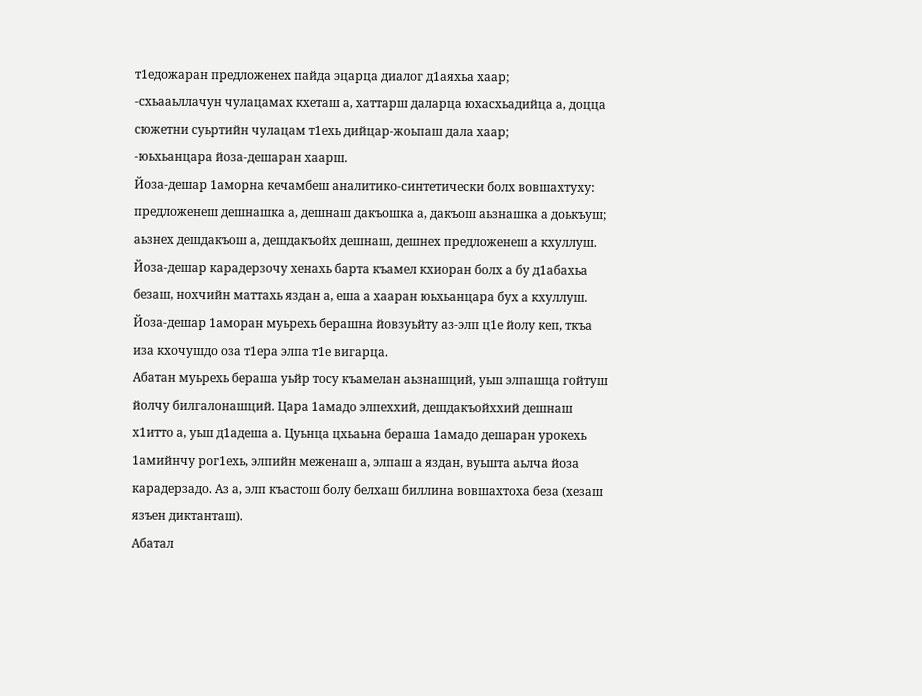т1едожаран предложенех пайда эцарца диалог д1аяхьа хаар;
-схьааьллачун чулацамах кхеташ а, хаттарш даларца юхасхьадийца а, доцца сюжетни суьртийн чулацам т1ехь дийцар-жоьпаш дала хаар;
-юьхьанцара йоза-дешаран хаарш.
Йоза-дешар 1аморна кечамбеш аналитико-синтетически болх вовшахтуху: предложенеш дешнашка а, дешнаш дакъошка а, дакъош аьзнашка а доькъуш; аьзнех дешдакъош а, дешдакъойх дешнаш, дешнех предложенеш а кхуллуш.
Йоза-дешар карадерзочу хенахь барта къамел кхиоран болх а бу д1абахьа безаш, нохчийн маттахь яздан а, еша а хааран юьхьанцара бух а кхуллуш.
Йоза-дешар 1аморан муьрехь берашна йовзуьйту аз-элп ц1е йолу кеп, ткъа иза кхочушдо оза т1ера элпа т1е вигарца.
Абатан муьрехь бераша уьйр тосу къамелан аьзнашций, уьш элпашца гойтуш йолчу билгалонашций. Цара 1амадо элпеххий, дешдакъойххий дешнаш х1итто а, уьш д1адеша а. Цуьнца цхьаьна бераша 1амадо дешаран урокехь 1амийнчу рог1ехь, элпийн меженаш а, элпаш а яздан, вуьшта аьлча йоза карадерзадо. Аз а, элп къастош болу белхаш биллина вовшахтоха беза (хезаш язъен диктанташ).
Абатал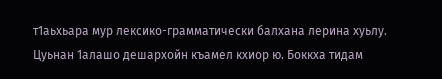т1аьхьара мур лексико-грамматически балхана лерина хуьлу. Цуьнан 1алашо дешархойн къамел кхиор ю. Боккха тидам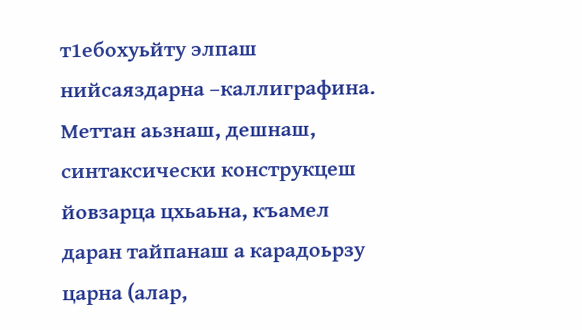т1ебохуьйту элпаш нийсаяздарна –каллиграфина. Меттан аьзнаш, дешнаш, синтаксически конструкцеш йовзарца цхьаьна, къамел даран тайпанаш а карадоьрзу царна (алар,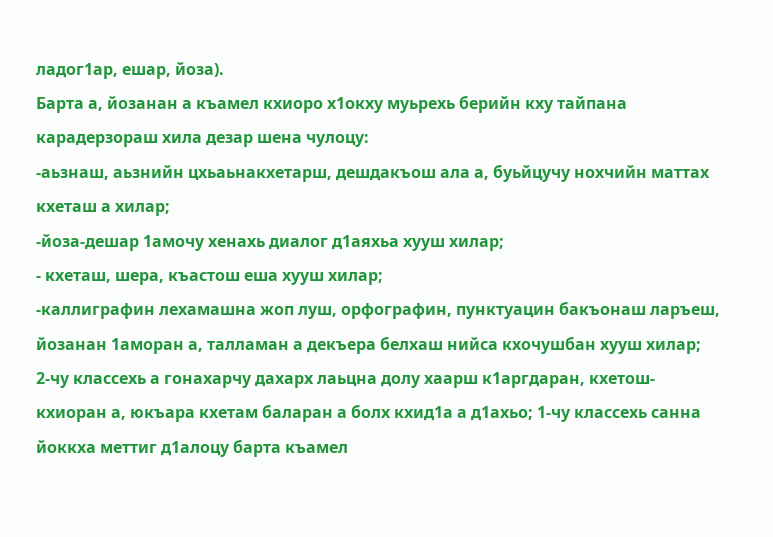ладог1ар, ешар, йоза).
Барта а, йозанан а къамел кхиоро х1окху муьрехь берийн кху тайпана карадерзораш хила дезар шена чулоцу:
-аьзнаш, аьзнийн цхьаьнакхетарш, дешдакъош ала а, буьйцучу нохчийн маттах кхеташ а хилар;
-йоза-дешар 1амочу хенахь диалог д1аяхьа хууш хилар;
- кхеташ, шера, къастош еша хууш хилар;
-каллиграфин лехамашна жоп луш, орфографин, пунктуацин бакъонаш ларъеш, йозанан 1аморан а, талламан а декъера белхаш нийса кхочушбан хууш хилар;
2-чу классехь а гонахарчу дахарх лаьцна долу хаарш к1аргдаран, кхетош-кхиоран а, юкъара кхетам баларан а болх кхид1а а д1ахьо; 1-чу классехь санна йоккха меттиг д1алоцу барта къамел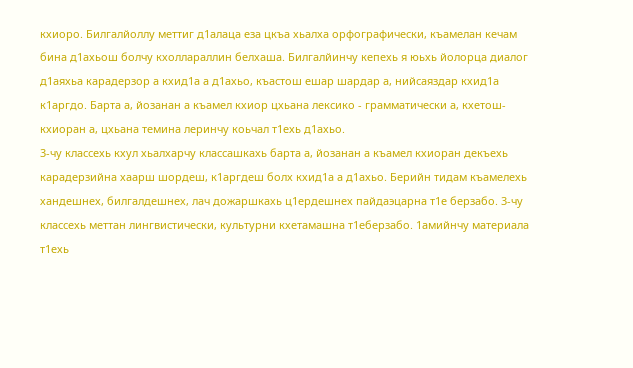кхиоро. Билгалйоллу меттиг д1алаца еза цкъа хьалха орфографически, къамелан кечам бина д1ахьош болчу кхоллараллин белхаша. Билгалйинчу кепехь я юьхь йолорца диалог д1аяхьа карадерзор а кхид1а а д1ахьо, къастош ешар шардар а, нийсаяздар кхид1а к1аргдо. Барта а, йозанан а къамел кхиор цхьана лексико - грамматически а, кхетош-кхиоран а, цхьана темина леринчу коьчал т1ехь д1ахьо.
3-чу классехь кхул хьалхарчу классашкахь барта а, йозанан а къамел кхиоран декъехь карадерзийна хаарш шордеш, к1аргдеш болх кхид1а а д1ахьо. Берийн тидам къамелехь хандешнех, билгалдешнех, лач дожаршкахь ц1ердешнех пайдаэцарна т1е берзабо. 3-чу классехь меттан лингвистически, культурни кхетамашна т1еберзабо. 1амийнчу материала т1ехь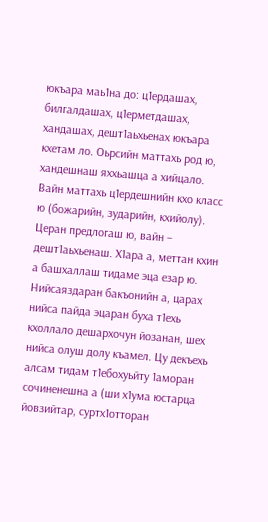юкъара маь1на до: ц1ердашах, билгалдашах, ц1ерметдашах, хандашах, дешт1аьхьенах юкъара кхетам ло. Оьрсийн маттахь род ю, хандешнаш яххьашца а хийцало. Вайн маттахь ц1ердешнийн кхо класс ю (божарийн, зударийн, кхийолу). Церан предлогаш ю, вайн – дешт1аьхьенаш. Х1ара а, меттан кхин а башхаллаш тидаме эца езар ю. Нийсаяздаран бакъонийн а, царах нийса пайда эцаран буха т1ехь кхоллало дешархочун йозанан, шех нийса олуш долу къамел. Цу декъехь алсам тидам т1ебохуьйту 1аморан сочиненешна а (ши х1ума юстарца йовзийтар, суртх1отторан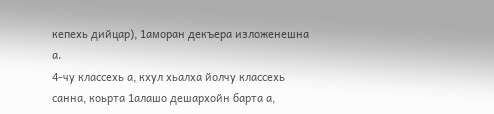кепехь дийцар), 1аморан декъера изложенешна а.
4-чу классехь а, кхул хьалха йолчу классехь санна, коьрта 1алашо дешархойн барта а,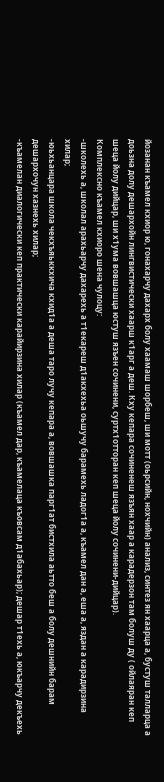йозанан къамел кхиор ю, гонахарчу дахарх болу хаамаш шорбеш, ши мотт (оьрсийн, нохчийн) анализ, синтез ян хаарца а, бустуш талларца а доьзна долу дешархойн лингвистически хаарш к1арг а деш. Кху кепара сочиненеш язъян хаар а карадерзон там болуш ду ( ойлаяран кеп шеца йолу дийцар, ши х1ума вовшашца юстуш язъен сочинени, суртх1отторан кеп шеца йолу сочинени-дийцар).
Комплексно къамел кхиоро шена чулоцу:
-школехь а, школал арахьарчу дахарехь а т1екареш д1акхехьа оьшучу барамехь ладог1а а, къамел дан а, еша а, яздан а карадирзина хилар;
-юьхьанцара школа чекхъяьккхича кхид1а а деша таро лучу кепара а, вовшашка парг1ат бистхила аьтто беш а болу дешнийн барам дешархочун хазнехь хилар;
-къамелан диалогически кеп практически карайирзина хилар (къамел дар, къамелаца къовсам д1абахьар); дешар т1ехь а, юкъарчу декъехь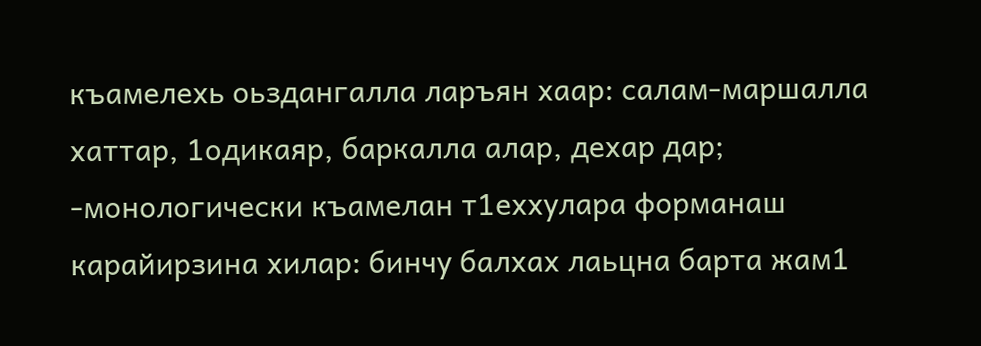къамелехь оьздангалла ларъян хаар: салам-маршалла хаттар, 1одикаяр, баркалла алар, дехар дар;
-монологически къамелан т1еххулара форманаш карайирзина хилар: бинчу балхах лаьцна барта жам1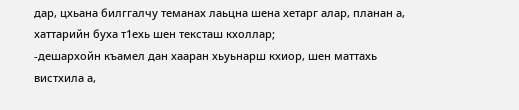дар, цхьана билггалчу теманах лаьцна шена хетарг алар, планан а, хаттарийн буха т1ехь шен тексташ кхоллар;
-дешархойн къамел дан хааран хьуьнарш кхиор, шен маттахь вистхила а,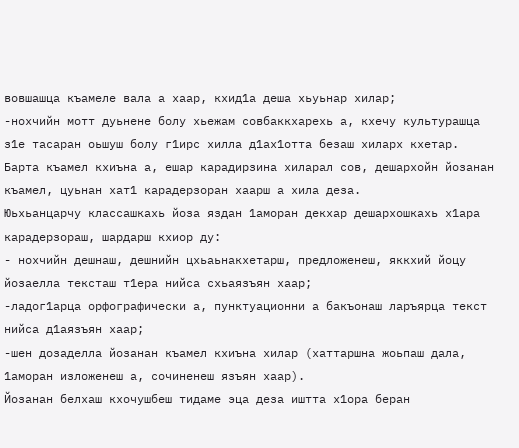вовшашца къамеле вала а хаар, кхид1а деша хьуьнар хилар;
-нохчийн мотт дуьнене болу хьежам совбаккхарехь а, кхечу культурашца з1е тасаран оьшуш болу г1ирс хилла д1ах1отта безаш хиларх кхетар.
Барта къамел кхиъна а, ешар карадирзина хиларал сов, дешархойн йозанан къамел, цуьнан хат1 карадерзоран хаарш а хила деза.
Юьхьанцарчу классашкахь йоза яздан 1аморан декхар дешархошкахь х1ара карадерзораш, шардарш кхиор ду:
- нохчийн дешнаш, дешнийн цхьаьнакхетарш, предложенеш, яккхий йоцу йозаелла тексташ т1ера нийса схьаязъян хаар;
-ладог1арца орфографически а, пунктуационни а бакъонаш ларъярца текст нийса д1аязъян хаар;
-шен дозаделла йозанан къамел кхиъна хилар (хаттаршна жоьпаш дала, 1аморан изложенеш а, сочиненеш язъян хаар).
Йозанан белхаш кхочушбеш тидаме эца деза иштта х1ора беран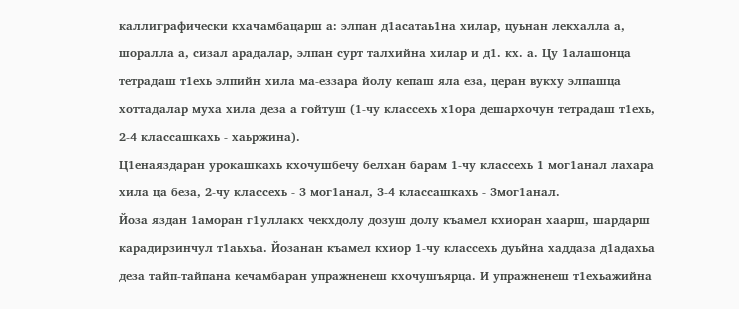каллиграфически кхачамбацарш а: элпан д1асатаь1на хилар, цуьнан лекхалла а, шоралла а, сизал арадалар, элпан сурт талхийна хилар и д1. кх. а. Цу 1алашонца тетрадаш т1ехь элпийн хила ма-еззара йолу кепаш яла еза, церан вукху элпашца хоттадалар муха хила деза а гойтуш (1-чу классехь х1ора дешархочун тетрадаш т1ехь, 2-4 классашкахь - хаьржина).
Ц1енаяздаран урокашкахь кхочушбечу белхан барам 1-чу классехь 1 мог1анал лахара хила ца беза, 2-чу классехь - 3 мог1анал, 3-4 классашкахь - 3мог1анал.
Йоза яздан 1аморан г1уллакх чекхдолу дозуш долу къамел кхиоран хаарш, шардарш карадирзинчул т1аьхьа. Йозанан къамел кхиор 1-чу классехь дуьйна хаддаза д1адахьа деза тайп-тайпана кечамбаран упражненеш кхочушъярца. И упражненеш т1ехьажийна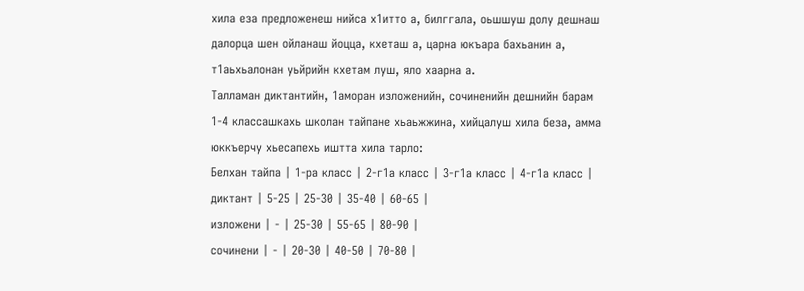хила еза предложенеш нийса х1итто а, билггала, оьшшуш долу дешнаш далорца шен ойланаш йоцца, кхеташ а, царна юкъара бахьанин а, т1аьхьалонан уьйрийн кхетам луш, яло хаарна а.
Талламан диктантийн, 1аморан изложенийн, сочиненийн дешнийн барам 1-4 классашкахь школан тайпане хьаьжжина, хийцалуш хила беза, амма юккъерчу хьесапехь иштта хила тарло:
Белхан тайпа | 1-ра класс | 2-г1а класс | 3-г1а класс | 4-г1а класс |
диктант | 5-25 | 25-30 | 35-40 | 60-65 |
изложени | - | 25-30 | 55-65 | 80-90 |
сочинени | - | 20-30 | 40-50 | 70-80 |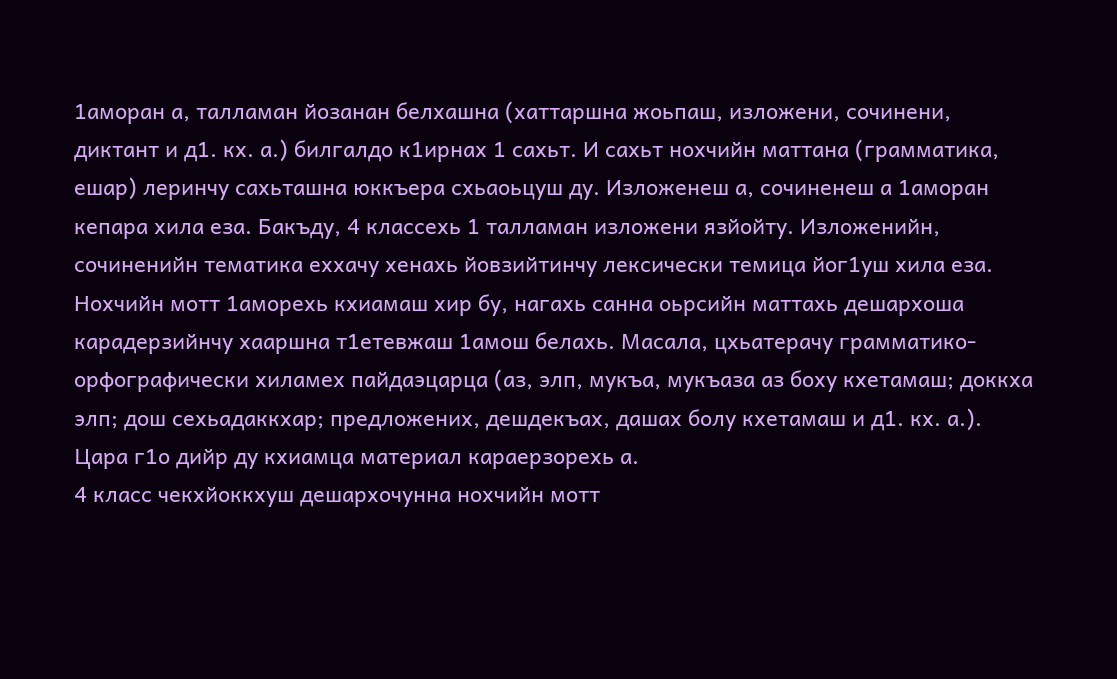1аморан а, талламан йозанан белхашна (хаттаршна жоьпаш, изложени, сочинени, диктант и д1. кх. а.) билгалдо к1ирнах 1 сахьт. И сахьт нохчийн маттана (грамматика, ешар) леринчу сахьташна юккъера схьаоьцуш ду. Изложенеш а, сочиненеш а 1аморан кепара хила еза. Бакъду, 4 классехь 1 талламан изложени язйойту. Изложенийн, сочиненийн тематика еххачу хенахь йовзийтинчу лексически темица йог1уш хила еза.
Нохчийн мотт 1аморехь кхиамаш хир бу, нагахь санна оьрсийн маттахь дешархоша карадерзийнчу хааршна т1етевжаш 1амош белахь. Масала, цхьатерачу грамматико-орфографически хиламех пайдаэцарца (аз, элп, мукъа, мукъаза аз боху кхетамаш; доккха элп; дош сехьадаккхар; предложених, дешдекъах, дашах болу кхетамаш и д1. кх. а.). Цара г1о дийр ду кхиамца материал караерзорехь а.
4 класс чекхйоккхуш дешархочунна нохчийн мотт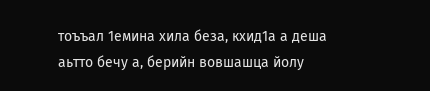тоъъал 1емина хила беза, кхид1а а деша аьтто бечу а, берийн вовшашца йолу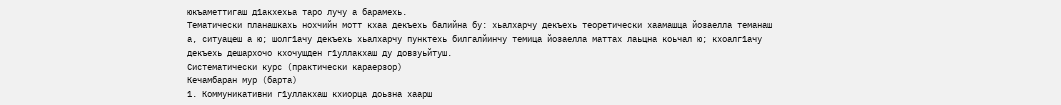юкъаметтигаш д1акхехьа таро лучу а барамехь.
Тематически планашкахь нохчийн мотт кхаа декъехь балийна бу: хьалхарчу декъехь теоретически хаамашца йозаелла теманаш а, ситуацеш а ю; шолг1ачу декъехь хьалхарчу пунктехь билгалйинчу темица йозаелла маттах лаьцна коьчал ю; кхоалг1ачу декъехь дешархочо кхочушден г1уллакхаш ду довзуьйтуш.
Систематически курс (практически караерзор)
Кечамбаран мур (барта)
1. Коммуникативни г1уллакхаш кхиорца доьзна хаарш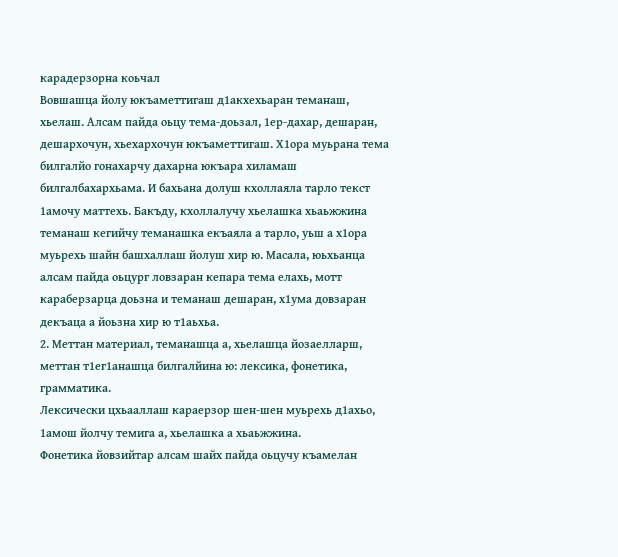карадерзорна коьчал
Вовшашца йолу юкъаметтигаш д1акхехьаран теманаш, хьелаш. Алсам пайда оьцу тема-доьзал, 1ер-дахар, дешаран, дешархочун, хьехархочун юкъаметтигаш. Х1ора муьрана тема билгалйо гонахарчу дахарна юкъара хиламаш билгалбахархьама. И бахьана долуш кхоллаяла тарло текст 1амочу маттехь. Бакъду, кхоллалучу хьелашка хьаьжжина теманаш кегийчу теманашка екъаяла а тарло, уьш а х1ора муьрехь шайн башхаллаш йолуш хир ю. Масала, юьхьанца алсам пайда оьцург ловзаран кепара тема елахь, мотт караберзарца доьзна и теманаш дешаран, х1ума довзаран декъаца а йоьзна хир ю т1аьхьа.
2. Меттан материал, теманашца а, хьелашца йозаелларш, меттан т1ег1анашца билгалйина ю: лексика, фонетика, грамматика.
Лексически цхьааллаш караерзор шен-шен муьрехь д1ахьо, 1амош йолчу темига а, хьелашка а хьаьжжина.
Фонетика йовзийтар алсам шайх пайда оьцучу къамелан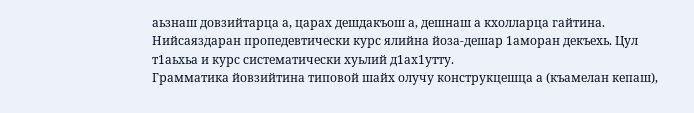аьзнаш довзийтарца а, царах дешдакъош а, дешнаш а кхолларца гайтина. Нийсаяздаран пропедевтически курс ялийна йоза-дешар 1аморан декъехь. Цул т1аьхьа и курс систематически хуьлий д1ах1утту.
Грамматика йовзийтина типовой шайх олучу конструкцешца а (къамелан кепаш),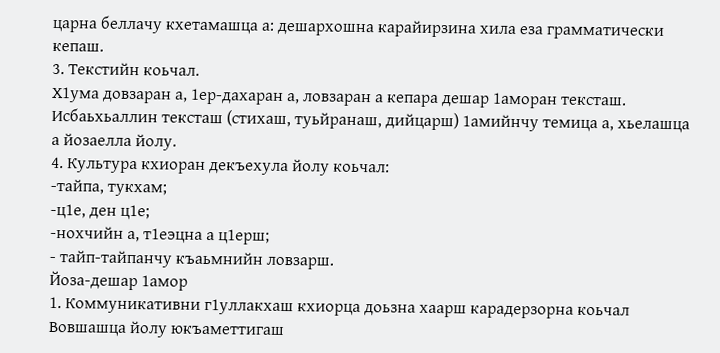царна беллачу кхетамашца а: дешархошна карайирзина хила еза грамматически кепаш.
3. Текстийн коьчал.
Х1ума довзаран а, 1ер-дахаран а, ловзаран а кепара дешар 1аморан тексташ. Исбаьхьаллин тексташ (стихаш, туьйранаш, дийцарш) 1амийнчу темица а, хьелашца а йозаелла йолу.
4. Культура кхиоран декъехула йолу коьчал:
-тайпа, тукхам;
-ц1е, ден ц1е;
-нохчийн а, т1еэцна а ц1ерш;
- тайп-тайпанчу къаьмнийн ловзарш.
Йоза-дешар 1амор
1. Коммуникативни г1уллакхаш кхиорца доьзна хаарш карадерзорна коьчал
Вовшашца йолу юкъаметтигаш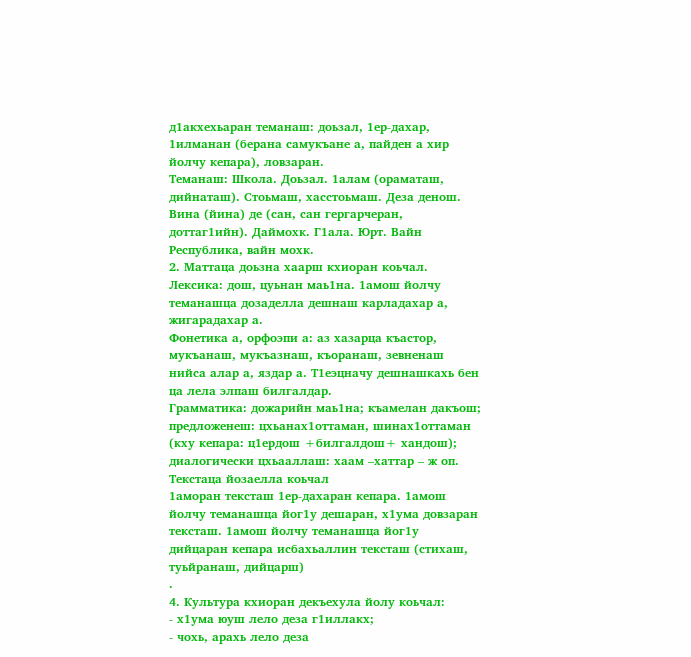д1акхехьаран теманаш: доьзал, 1ер-дахар, 1илманан (берана самукъане а, пайден а хир йолчу кепара), ловзаран.
Теманаш: Школа. Доьзал. 1алам (ораматаш, дийнаташ). Стоьмаш, хасстоьмаш. Деза денош. Вина (йина) де (сан, сан гергарчеран, доттаг1ийн). Даймохк. Г1ала. Юрт. Вайн Республика, вайн мохк.
2. Маттаца доьзна хаарш кхиоран коьчал.
Лексика: дош, цуьнан маь1на. 1амош йолчу теманашца дозаделла дешнаш карладахар а, жигарадахар а.
Фонетика а, орфоэпи а: аз хазарца къастор, мукъанаш, мукъазнаш, къоранаш, зевненаш нийса алар а, яздар а. Т1еэцначу дешнашкахь бен ца лела элпаш билгалдар.
Грамматика: дожарийн маь1на; къамелан дакъош; предложенеш: цхьанах1оттаман, шинах1оттаман (кху кепара: ц1ердош +билгалдош+ хандош); диалогически цхьааллаш: хаам –хаттар – ж оп.
Текстаца йозаелла коьчал
1аморан тексташ 1ер-дахаран кепара. 1амош йолчу теманашца йог1у дешаран, х1ума довзаран тексташ. 1амош йолчу теманашца йог1у дийцаран кепара исбахьаллин тексташ (стихаш, туьйранаш, дийцарш)
.
4. Культура кхиоран декъехула йолу коьчал:
- х1ума юуш лело деза г1иллакх;
- чохь, арахь лело деза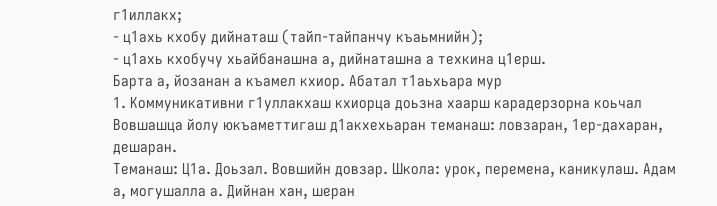г1иллакх;
- ц1ахь кхобу дийнаташ (тайп-тайпанчу къаьмнийн);
- ц1ахь кхобучу хьайбанашна а, дийнаташна а техкина ц1ерш.
Барта а, йозанан а къамел кхиор. Абатал т1аьхьара мур
1. Коммуникативни г1уллакхаш кхиорца доьзна хаарш карадерзорна коьчал
Вовшашца йолу юкъаметтигаш д1акхехьаран теманаш: ловзаран, 1ер-дахаран, дешаран.
Теманаш: Ц1а. Доьзал. Вовшийн довзар. Школа: урок, перемена, каникулаш. Адам а, могушалла а. Дийнан хан, шеран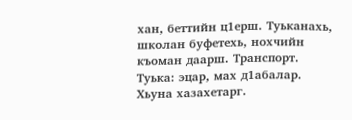хан, беттийн ц1ерш. Туьканахь, школан буфетехь, нохчийн къоман даарш. Транспорт. Туька: эцар, мах д1абалар. Хьуна хазахетарг.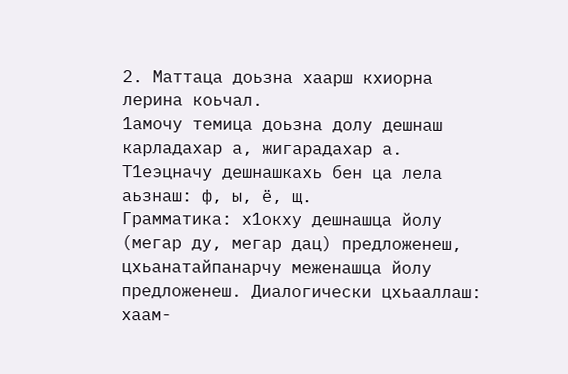2. Маттаца доьзна хаарш кхиорна лерина коьчал.
1амочу темица доьзна долу дешнаш карладахар а, жигарадахар а. Т1еэцначу дешнашкахь бен ца лела аьзнаш: ф, ы, ё, щ.
Грамматика: х1окху дешнашца йолу (мегар ду, мегар дац) предложенеш, цхьанатайпанарчу меженашца йолу предложенеш. Диалогически цхьааллаш: хаам-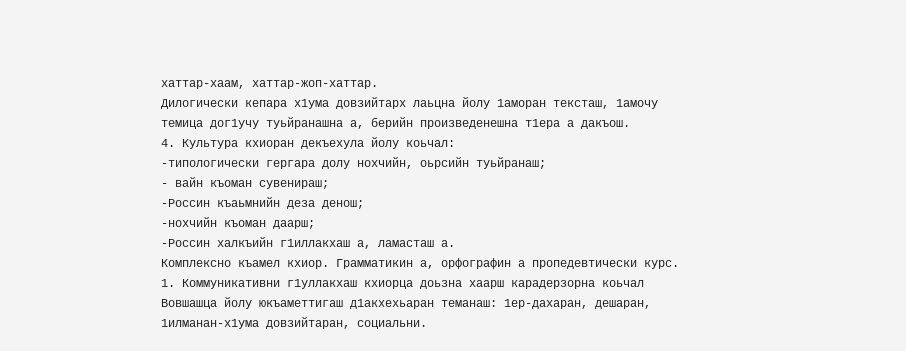хаттар-хаам, хаттар-жоп-хаттар.
Дилогически кепара х1ума довзийтарх лаьцна йолу 1аморан тексташ, 1амочу темица дог1учу туьйранашна а, берийн произведенешна т1ера а дакъош.
4. Культура кхиоран декъехула йолу коьчал:
-типологически гергара долу нохчийн, оьрсийн туьйранаш;
- вайн къоман сувенираш;
-Россин къаьмнийн деза денош;
-нохчийн къоман даарш;
-Россин халкъийн г1иллакхаш а, ламасташ а.
Комплексно къамел кхиор. Грамматикин а, орфографин а пропедевтически курс.
1. Коммуникативни г1уллакхаш кхиорца доьзна хаарш карадерзорна коьчал
Вовшашца йолу юкъаметтигаш д1акхехьаран теманаш: 1ер-дахаран, дешаран, 1илманан-х1ума довзийтаран, социальни.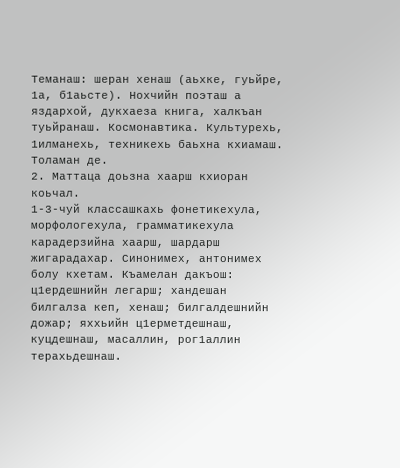Теманаш: шеран хенаш (аьхке, гуьйре, 1а, б1аьсте). Нохчийн поэташ а яздархой, дукхаеза книга, халкъан туьйранаш. Космонавтика. Культурехь, 1илманехь, техникехь баьхна кхиамаш. Толаман де.
2. Маттаца доьзна хаарш кхиоран коьчал.
1-3-чуй классашкахь фонетикехула, морфологехула, грамматикехула карадерзийна хаарш, шардарш жигарадахар. Синонимех, антонимех болу кхетам. Къамелан дакъош: ц1ердешнийн легарш; хандешан билгалза кеп, хенаш; билгалдешнийн дожар; яххьийн ц1ерметдешнаш, куцдешнаш, масаллин, рог1аллин терахьдешнаш.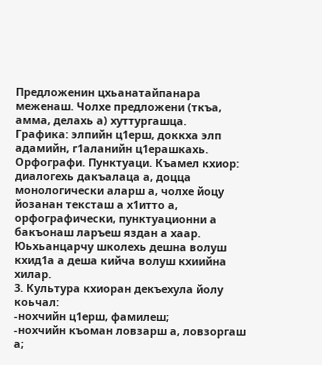Предложенин цхьанатайпанара меженаш. Чолхе предложени (ткъа, амма, делахь а) хуттургашца.
Графика: элпийн ц1ерш, доккха элп адамийн, г1аланийн ц1ерашкахь. Орфографи. Пунктуаци. Къамел кхиор: диалогехь дакъалаца а, доцца монологически аларш а, чолхе йоцу йозанан тексташ а х1итто а, орфографически, пунктуационни а бакъонаш ларъеш яздан а хаар. Юьхьанцарчу школехь дешна волуш кхид1а а деша кийча волуш кхиийна хилар.
3. Культура кхиоран декъехула йолу коьчал:
-нохчийн ц1ерш, фамилеш;
-нохчийн къоман ловзарш а, ловзоргаш а;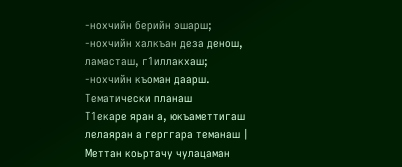-нохчийн берийн эшарш;
-нохчийн халкъан деза денош, ламасташ, г1иллакхаш;
-нохчийн къоман даарш.
Тематически планаш
Т1екаре яран а, юкъаметтигаш лелаяран а герггара теманаш | Меттан коьртачу чулацаман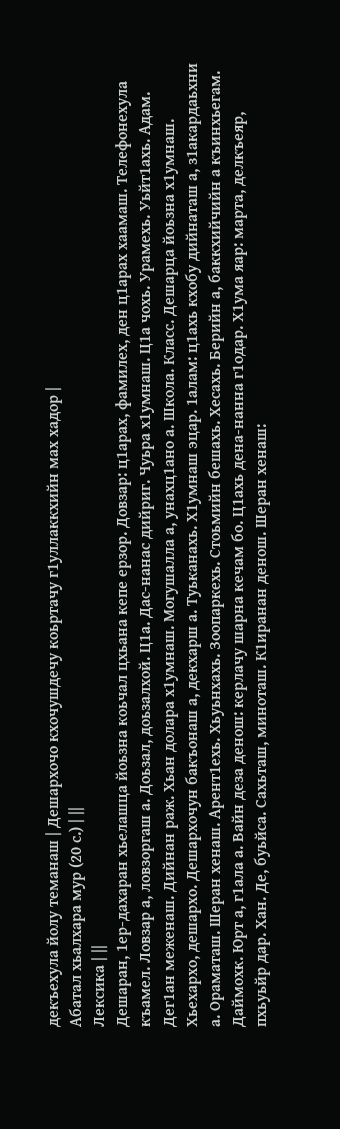декъехула йолу теманаш | Дешархочо кхочушдечу коьртачу г1уллаккхийн мах хадор |
Абатал хьалхара мур (20 с.) | ||
Лексика | ||
Дешаран, 1ер-дахаран хьелашца йоьзна коьчал цхьана кепе ерзор. Довзар: ц1арах, фамилех, ден ц1арах хаамаш. Телефонехула къамел. Ловзар а, ловзоргаш а. Доьзал, доьзалхой. Ц1а. Дас-нанас дийриг. Чуьра х1умнаш. Ц1а чохь. Урамехь. Уьйт1ахь. Адам. Дег1ан меженаш. Дийнан раж. Хьан долара х1умнаш. Могушалла а, унахц1ано а. Школа. Класс. Дешарца йоьзна х1умнаш. Хьехархо, дешархо. Дешархочун бакъонаш а, декхарш а. Туьканахь. Х1умнаш эцар. 1алам: ц1ахь кхобу дийнаташ а, з1акардаьхни а. Ораматаш. Шеран хенаш. Арент1ехь. Хьуьнхахь. Зоопаркехь. Стоьмийн бешахь. Хесахь. Берийн а, баккхийчийн а къинхьегам. Даймохк. Юрт а, г1ала а. Вайн деза денош: керлачу шарна кечам бо. Ц1ахь дена-нанна г1одар. Х1ума яар: марта, делкъеяр, пхьуьйр дар. Хан. Де, буьйса. Сахьташ, миноташ. К1иранан денош. Шеран хенаш: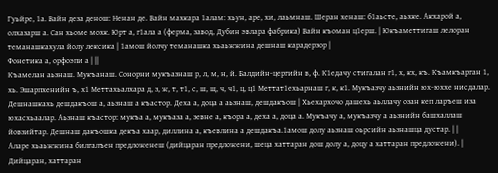Гуьйре, 1а. Вайн деза денош: Ненан де. Вайн махкара 1алам: хьун, аре, хи, лаьмнаш. Шеран хенаш: б1аьсте, аьхке. Акхарой а, олхазарш а. Сан хьоме мохк. Юрт а, г1ала а (ферма, завод, Дубин эвлара фабрика) Вайн къоман ц1ерш. | Юкъаметтигаш лелоран теманашкахула йолу лексика | 1амош йолчу теманашка хьаьжжина дешнаш карадерзор |
Фонетика а, орфоэпи а | ||
Къамелан аьзнаш. Мукъанаш. Сонорни мукъазнаш р, л, м, н, й. Балдийн-цергийн в, ф. К1едачу стигалан г1, х, кх, къ. Къамкъарган 1, хь. Эшарпхенийн ъ, х1 Меттахьалхара д, з, ж, т, т1, с, ш, щ, ч, ч1, ц, ц1 Меттат1ехьарнаш г, к, к1. Мукъазчу аьзнийн юх-юххе нисдалар. Дешнашкахь дешдакъош а, аьзнаш а къастор. Деха а, доца а аьзнаш, дешдакъош | Хьехархочо дашехь аьллачу озан кеп ларъеш иза юхасхьаалар. Аьзнаш къастор: мукъа а, мукъаза а, зевне а, къора а, деха а, доца а. Мукъачу а, мукъазчу а аьзнийн башхаллаш йовзийтар. Дешнаш дакъошка декъа хаар, диллина а, къевлина а дешдакъа.1амош долу аьзнаш оьрсийн аьзнашца дустар. | |
Аларе хьаьжжина билгалъен предложенеш (дийцаран предложени, шеца хаттаран дош долу а, доцу а хаттаран предложени). | Дийцаран, хаттаран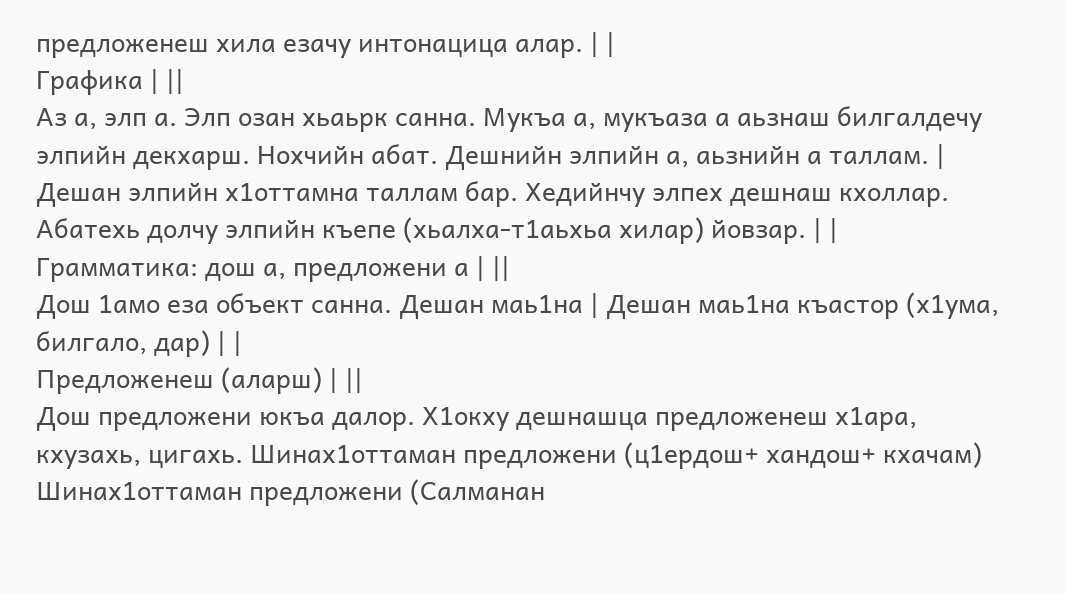предложенеш хила езачу интонацица алар. | |
Графика | ||
Аз а, элп а. Элп озан хьаьрк санна. Мукъа а, мукъаза а аьзнаш билгалдечу элпийн декхарш. Нохчийн абат. Дешнийн элпийн а, аьзнийн а таллам. | Дешан элпийн х1оттамна таллам бар. Хедийнчу элпех дешнаш кхоллар. Абатехь долчу элпийн къепе (хьалха-т1аьхьа хилар) йовзар. | |
Грамматика: дош а, предложени а | ||
Дош 1амо еза объект санна. Дешан маь1на | Дешан маь1на къастор (х1ума, билгало, дар) | |
Предложенеш (аларш) | ||
Дош предложени юкъа далор. Х1окху дешнашца предложенеш х1ара, кхузахь, цигахь. Шинах1оттаман предложени (ц1ердош+ хандош+ кхачам) Шинах1оттаман предложени (Салманан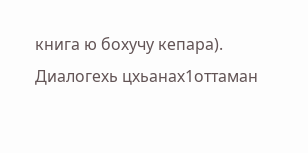книга ю бохучу кепара). Диалогехь цхьанах1оттаман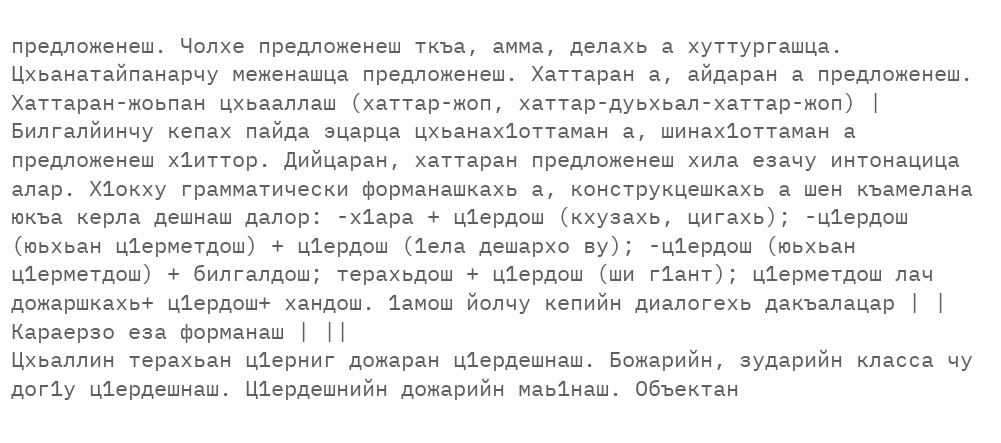предложенеш. Чолхе предложенеш ткъа, амма, делахь а хуттургашца. Цхьанатайпанарчу меженашца предложенеш. Хаттаран а, айдаран а предложенеш. Хаттаран-жоьпан цхьааллаш (хаттар-жоп, хаттар-дуьхьал-хаттар-жоп) | Билгалйинчу кепах пайда эцарца цхьанах1оттаман а, шинах1оттаман а предложенеш х1иттор. Дийцаран, хаттаран предложенеш хила езачу интонацица алар. Х1окху грамматически форманашкахь а, конструкцешкахь а шен къамелана юкъа керла дешнаш далор: -х1ара + ц1ердош (кхузахь, цигахь); -ц1ердош (юьхьан ц1ерметдош) + ц1ердош (1ела дешархо ву); -ц1ердош (юьхьан ц1ерметдош) + билгалдош; терахьдош + ц1ердош (ши г1ант); ц1ерметдош лач дожаршкахь+ ц1ердош+ хандош. 1амош йолчу кепийн диалогехь дакъалацар | |
Караерзо еза форманаш | ||
Цхьаллин терахьан ц1ерниг дожаран ц1ердешнаш. Божарийн, зударийн класса чу дог1у ц1ердешнаш. Ц1ердешнийн дожарийн маь1наш. Объектан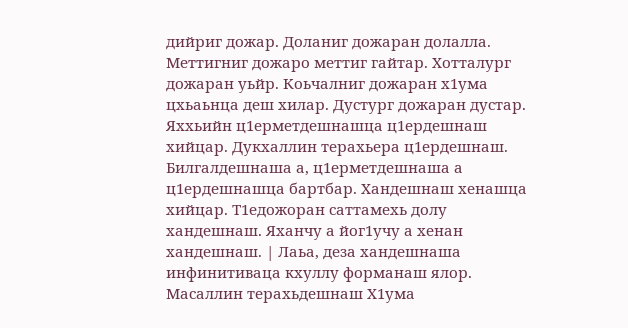дийриг дожар. Доланиг дожаран долалла. Меттигниг дожаро меттиг гайтар. Хотталург дожаран уьйр. Коьчалниг дожаран х1ума цхьаьнца деш хилар. Дустург дожаран дустар. Яххьийн ц1ерметдешнашца ц1ердешнаш хийцар. Дукхаллин терахьера ц1ердешнаш. Билгалдешнаша а, ц1ерметдешнаша а ц1ердешнашца бартбар. Хандешнаш хенашца хийцар. Т1едожоран саттамехь долу хандешнаш. Яханчу а йог1учу а хенан хандешнаш. | Лаьа, деза хандешнаша инфинитиваца кхуллу форманаш ялор. Масаллин терахьдешнаш Х1ума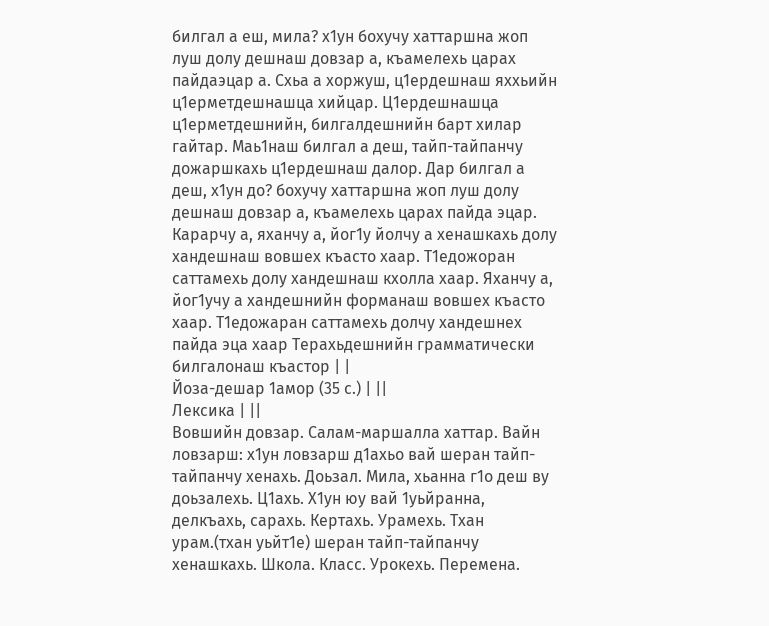билгал а еш, мила? х1ун бохучу хаттаршна жоп луш долу дешнаш довзар а, къамелехь царах пайдаэцар а. Схьа а хоржуш, ц1ердешнаш яххьийн ц1ерметдешнашца хийцар. Ц1ердешнашца ц1ерметдешнийн, билгалдешнийн барт хилар гайтар. Маь1наш билгал а деш, тайп-тайпанчу дожаршкахь ц1ердешнаш далор. Дар билгал а деш, х1ун до? бохучу хаттаршна жоп луш долу дешнаш довзар а, къамелехь царах пайда эцар. Карарчу а, яханчу а, йог1у йолчу а хенашкахь долу хандешнаш вовшех къасто хаар. Т1едожоран саттамехь долу хандешнаш кхолла хаар. Яханчу а, йог1учу а хандешнийн форманаш вовшех къасто хаар. Т1едожаран саттамехь долчу хандешнех пайда эца хаар Терахьдешнийн грамматически билгалонаш къастор | |
Йоза-дешар 1амор (35 с.) | ||
Лексика | ||
Вовшийн довзар. Салам-маршалла хаттар. Вайн ловзарш: х1ун ловзарш д1ахьо вай шеран тайп-тайпанчу хенахь. Доьзал. Мила, хьанна г1о деш ву доьзалехь. Ц1ахь. Х1ун юу вай 1уьйранна, делкъахь, сарахь. Кертахь. Урамехь. Тхан урам.(тхан уьйт1е) шеран тайп-тайпанчу хенашкахь. Школа. Класс. Урокехь. Перемена.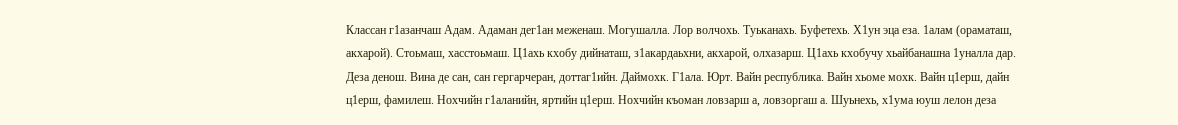Классан г1азанчаш Адам. Адаман дег1ан меженаш. Могушалла. Лор волчохь. Туьканахь. Буфетехь. Х1ун эца еза. 1алам (ораматаш, акхарой). Стоьмаш, хасстоьмаш. Ц1ахь кхобу дийнаташ, з1акардаьхни, акхарой, олхазарш. Ц1ахь кхобучу хьайбанашна 1уналла дар. Деза денош. Вина де сан, сан гергарчеран, доттаг1ийн. Даймохк. Г1ала. Юрт. Вайн республика. Вайн хьоме мохк. Вайн ц1ерш, дайн ц1ерш, фамилеш. Нохчийн г1аланийн, яртийн ц1ерш. Нохчийн къоман ловзарш а, ловзоргаш а. Шуьнехь, х1ума юуш лелон деза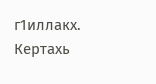г1иллакх. Кертахь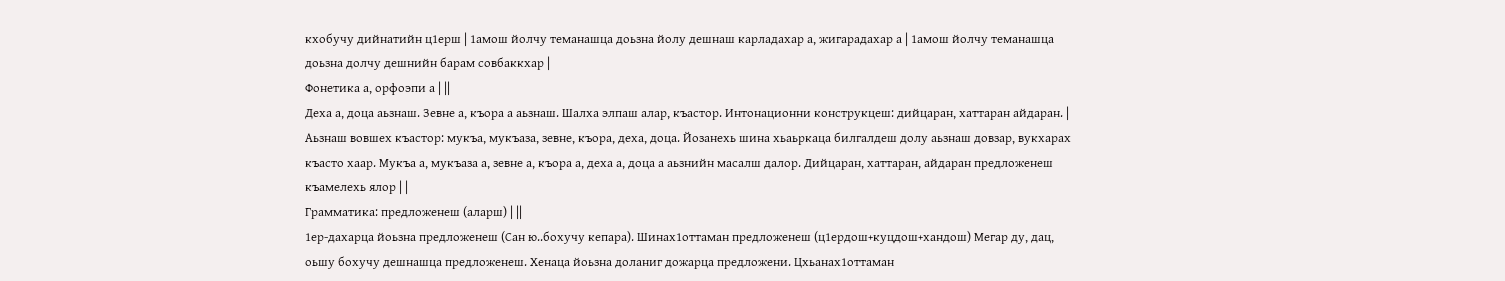кхобучу дийнатийн ц1ерш | 1амош йолчу теманашца доьзна йолу дешнаш карладахар а, жигарадахар а | 1амош йолчу теманашца доьзна долчу дешнийн барам совбаккхар |
Фонетика а, орфоэпи а | ||
Деха а, доца аьзнаш. Зевне а, къора а аьзнаш. Шалха элпаш алар, къастор. Интонационни конструкцеш: дийцаран, хаттаран айдаран. | Аьзнаш вовшех къастор: мукъа, мукъаза, зевне, къора, деха, доца. Йозанехь шина хьаьркаца билгалдеш долу аьзнаш довзар, вукхарах къасто хаар. Мукъа а, мукъаза а, зевне а, къора а, деха а, доца а аьзнийн масалш далор. Дийцаран, хаттаран, айдаран предложенеш къамелехь ялор | |
Грамматика: предложенеш (аларш) | ||
1ер-дахарца йоьзна предложенеш (Сан ю..бохучу кепара). Шинах1оттаман предложенеш (ц1ердош+куцдош+хандош) Мегар ду, дац, оьшу бохучу дешнашца предложенеш. Хенаца йоьзна доланиг дожарца предложени. Цхьанах1оттаман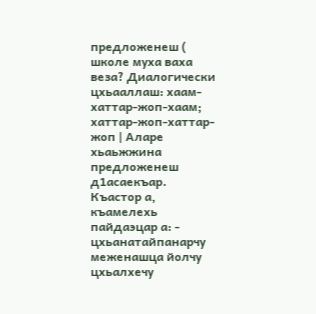предложенеш ( школе муха ваха веза? Диалогически цхьааллаш: хаам-хаттар-жоп-хаам; хаттар-жоп-хаттар-жоп | Аларе хьаьжжина предложенеш д1асаекъар. Къастор а, къамелехь пайдаэцар а: - цхьанатайпанарчу меженашца йолчу цхьалхечу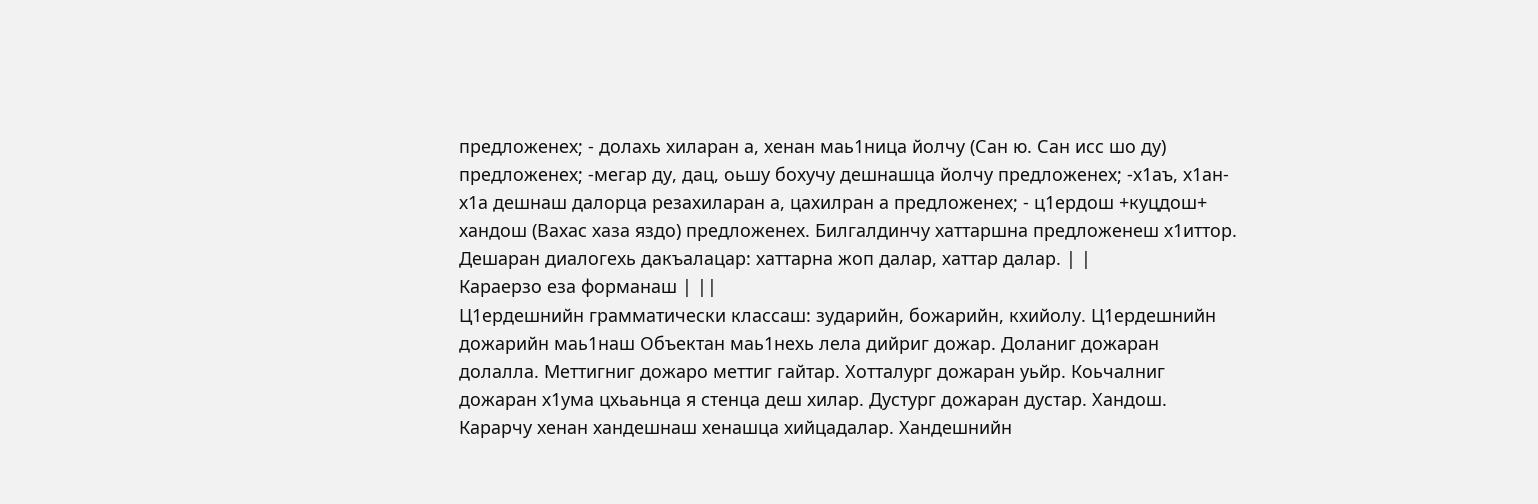предложенех; - долахь хиларан а, хенан маь1ница йолчу (Сан ю. Сан исс шо ду) предложенех; -мегар ду, дац, оьшу бохучу дешнашца йолчу предложенех; -х1аъ, х1ан-х1а дешнаш далорца резахиларан а, цахилран а предложенех; - ц1ердош +куцдош+ хандош (Вахас хаза яздо) предложенех. Билгалдинчу хаттаршна предложенеш х1иттор. Дешаран диалогехь дакъалацар: хаттарна жоп далар, хаттар далар. | |
Караерзо еза форманаш | ||
Ц1ердешнийн грамматически классаш: зударийн, божарийн, кхийолу. Ц1ердешнийн дожарийн маь1наш Объектан маь1нехь лела дийриг дожар. Доланиг дожаран долалла. Меттигниг дожаро меттиг гайтар. Хотталург дожаран уьйр. Коьчалниг дожаран х1ума цхьаьнца я стенца деш хилар. Дустург дожаран дустар. Хандош. Карарчу хенан хандешнаш хенашца хийцадалар. Хандешнийн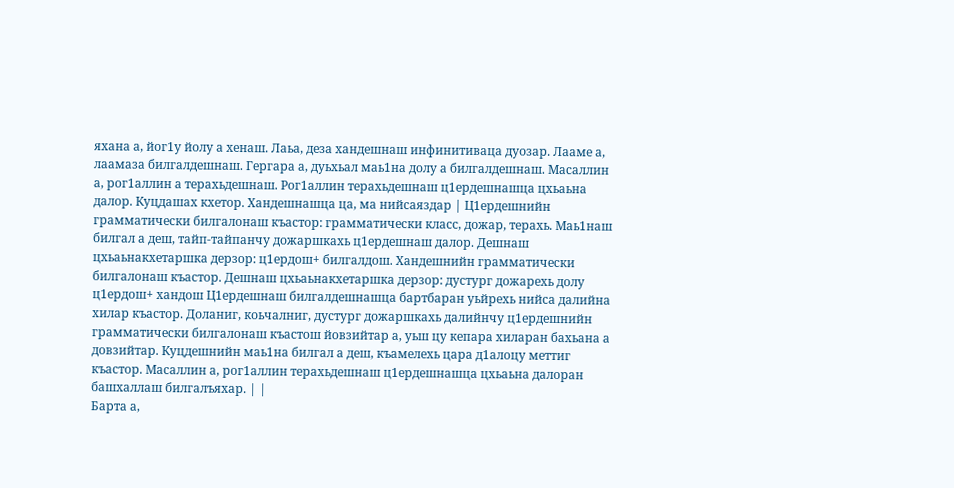яхана а, йог1у йолу а хенаш. Лаьа, деза хандешнаш инфинитиваца дуозар. Лааме а, лаамаза билгалдешнаш. Гергара а, дуьхьал маь1на долу а билгалдешнаш. Масаллин а, рог1аллин а терахьдешнаш. Рог1аллин терахьдешнаш ц1ердешнашца цхьаьна далор. Куцдашах кхетор. Хандешнашца ца, ма нийсаяздар | Ц1ердешнийн грамматически билгалонаш къастор: грамматически класс, дожар, терахь. Маь1наш билгал а деш, тайп-тайпанчу дожаршкахь ц1ердешнаш далор. Дешнаш цхьаьнакхетаршка дерзор: ц1ердош+ билгалдош. Хандешнийн грамматически билгалонаш къастор. Дешнаш цхьаьнакхетаршка дерзор: дустург дожарехь долу ц1ердош+ хандош Ц1ердешнаш билгалдешнашца бартбаран уьйрехь нийса далийна хилар къастор. Доланиг, коьчалниг, дустург дожаршкахь далийнчу ц1ердешнийн грамматически билгалонаш къастош йовзийтар а, уьш цу кепара хиларан бахьана а довзийтар. Куцдешнийн маь1на билгал а деш, къамелехь цара д1алоцу меттиг къастор. Масаллин а, рог1аллин терахьдешнаш ц1ердешнашца цхьаьна далоран башхаллаш билгалъяхар. | |
Барта а,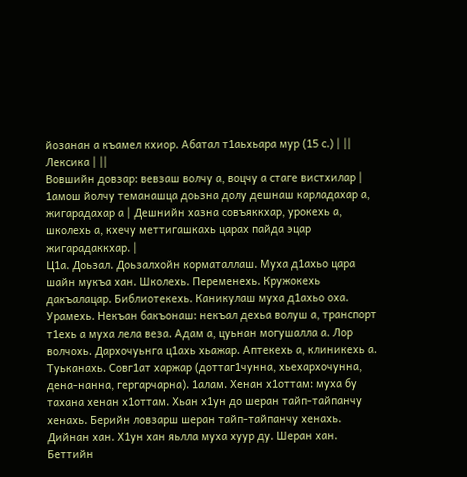йозанан а къамел кхиор. Абатал т1аьхьара мур (15 с.) | ||
Лексика | ||
Вовшийн довзар: вевзаш волчу а, воцчу а стаге вистхилар | 1амош йолчу теманашца доьзна долу дешнаш карладахар а, жигарадахар а | Дешнийн хазна совъяккхар, урокехь а, школехь а, кхечу меттигашкахь царах пайда эцар жигарадаккхар. |
Ц1а. Доьзал. Доьзалхойн корматаллаш. Муха д1ахьо цара шайн мукъа хан. Школехь. Переменехь. Кружокехь дакъалацар. Библиотекехь. Каникулаш муха д1ахьо оха. Урамехь. Некъан бакъонаш: некъал дехьа волуш а, транспорт т1ехь а муха лела веза. Адам а, цуьнан могушалла а. Лор волчохь. Дархочуьнга ц1ахь хьажар. Аптекехь а, клиникехь а. Туьканахь. Совг1ат харжар (доттаг1чунна, хьехархочунна, дена-нанна, гергарчарна). 1алам. Хенан х1оттам: муха бу тахана хенан х1оттам. Хьан х1ун до шеран тайп-тайпанчу хенахь. Берийн ловзарш шеран тайп-тайпанчу хенахь. Дийнан хан. Х1ун хан яьлла муха хуур ду. Шеран хан. Беттийн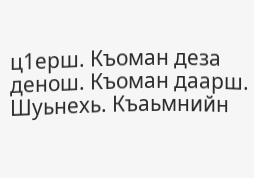ц1ерш. Къоман деза денош. Къоман даарш. Шуьнехь. Къаьмнийн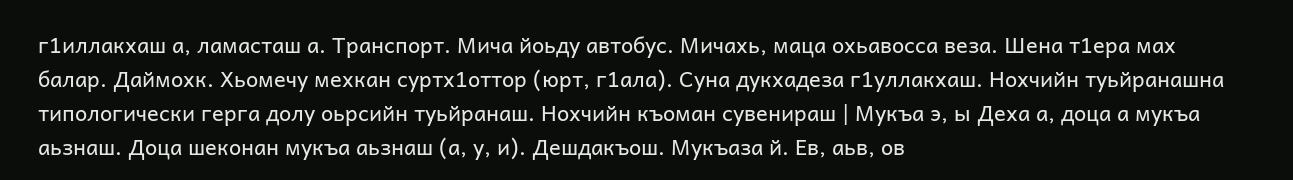г1иллакхаш а, ламасташ а. Транспорт. Мича йоьду автобус. Мичахь, маца охьавосса веза. Шена т1ера мах балар. Даймохк. Хьомечу мехкан суртх1оттор (юрт, г1ала). Суна дукхадеза г1уллакхаш. Нохчийн туьйранашна типологически герга долу оьрсийн туьйранаш. Нохчийн къоман сувенираш | Мукъа э, ы Деха а, доца а мукъа аьзнаш. Доца шеконан мукъа аьзнаш (а, у, и). Дешдакъош. Мукъаза й. Ев, аьв, ов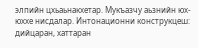элпийн цхьаьнакхетар. Мукъазчу аьзнийн юх-юххе нисдалар. Интонационни конструкцеш: дийцаран, хаттаран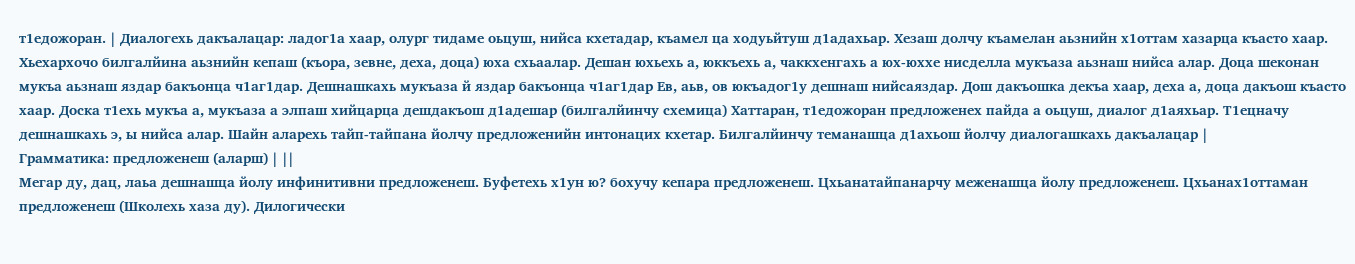т1едожоран. | Диалогехь дакъалацар: ладог1а хаар, олург тидаме оьцуш, нийса кхетадар, къамел ца ходуьйтуш д1адахьар. Хезаш долчу къамелан аьзнийн х1оттам хазарца къасто хаар. Хьехархочо билгалйина аьзнийн кепаш (къора, зевне, деха, доца) юха схьаалар. Дешан юхьехь а, юккъехь а, чаккхенгахь а юх-юххе нисделла мукъаза аьзнаш нийса алар. Доца шеконан мукъа аьзнаш яздар бакъонца ч1аг1дар. Дешнашкахь мукъаза й яздар бакъонца ч1аг1дар Ев, аьв, ов юкъадог1у дешнаш нийсаяздар. Дош дакъошка декъа хаар, деха а, доца дакъош къасто хаар. Доска т1ехь мукъа а, мукъаза а элпаш хийцарца дешдакъош д1адешар (билгалйинчу схемица) Хаттаран, т1едожоран предложенех пайда а оьцуш, диалог д1аяхьар. Т1ецначу дешнашкахь э, ы нийса алар. Шайн аларехь тайп-тайпана йолчу предложенийн интонацих кхетар. Билгалйинчу теманашца д1ахьош йолчу диалогашкахь дакъалацар |
Грамматика: предложенеш (аларш) | ||
Мегар ду, дац, лаьа дешнашца йолу инфинитивни предложенеш. Буфетехь х1ун ю? бохучу кепара предложенеш. Цхьанатайпанарчу меженашца йолу предложенеш. Цхьанах1оттаман предложенеш (Школехь хаза ду). Дилогически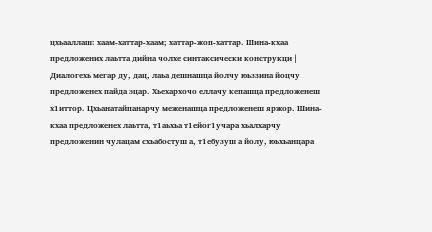цхьааллаш: хаам-хаттар-хаам; хаттар-жоп-хаттар. Шина-кхаа предложених лаьтта дийна чолхе синтаксически конструкци | Диалогехь мегар ду, дац, лаьа дешнашца йолчу юьззина йоцчу предложенех пайда эцар. Хьехархочо еллачу кепашца предложенеш х1иттор. Цхьанатайпанарчу меженашца предложенеш яржор. Шина-кхаа предложенех лаьтта, т1аьхьа т1ейог1учара хьалхарчу предложенин чулацам схьабостуш а, т1ебузуш а йолу, юьхьанцара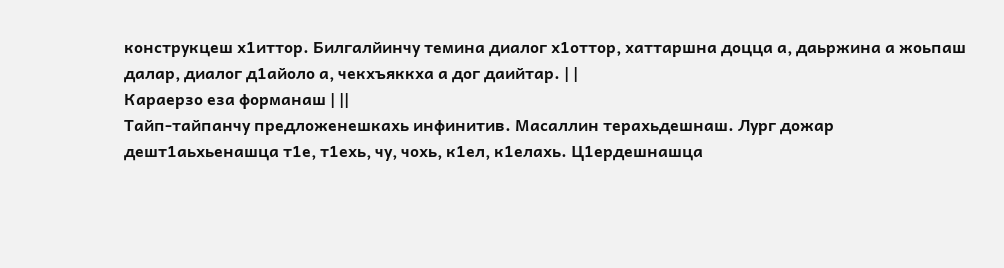конструкцеш х1иттор. Билгалйинчу темина диалог х1оттор, хаттаршна доцца а, даьржина а жоьпаш далар, диалог д1айоло а, чекхъяккха а дог даийтар. | |
Караерзо еза форманаш | ||
Тайп-тайпанчу предложенешкахь инфинитив. Масаллин терахьдешнаш. Лург дожар дешт1аьхьенашца т1е, т1ехь, чу, чохь, к1ел, к1елахь. Ц1ердешнашца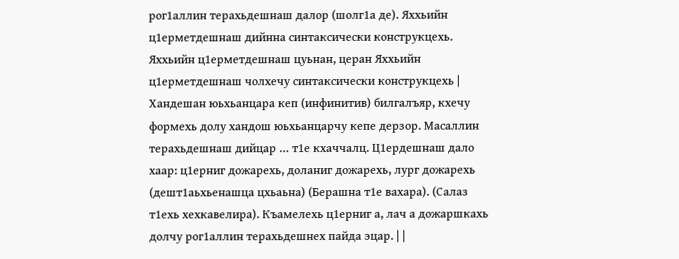рог1аллин терахьдешнаш далор (шолг1а де). Яххьийн ц1ерметдешнаш дийнна синтаксически конструкцехь. Яххьийн ц1ерметдешнаш цуьнан, церан Яххьийн ц1ерметдешнаш чолхечу синтаксически конструкцехь | Хандешан юьхьанцара кеп (инфинитив) билгалъяр, кхечу формехь долу хандош юьхьанцарчу кепе дерзор. Масаллин терахьдешнаш дийцар … т1е кхаччалц. Ц1ердешнаш дало хаар: ц1ерниг дожарехь, доланиг дожарехь, лург дожарехь (дешт1аьхьенашца цхьаьна) (Берашна т1е вахара). (Салаз т1ехь хехкавелира). Къамелехь ц1ерниг а, лач а дожаршкахь долчу рог1аллин терахьдешнех пайда эцар. | |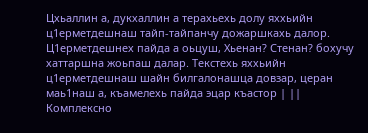Цхьаллин а, дукхаллин а терахьехь долу яххьийн ц1ерметдешнаш тайп-тайпанчу дожаршкахь далор. Ц1ерметдешнех пайда а оьцуш, Хьенан? Стенан? бохучу хаттаршна жоьпаш далар. Текстехь яххьийн ц1ерметдешнаш шайн билгалонашца довзар, церан маь1наш а, къамелехь пайда эцар къастор | ||
Комплексно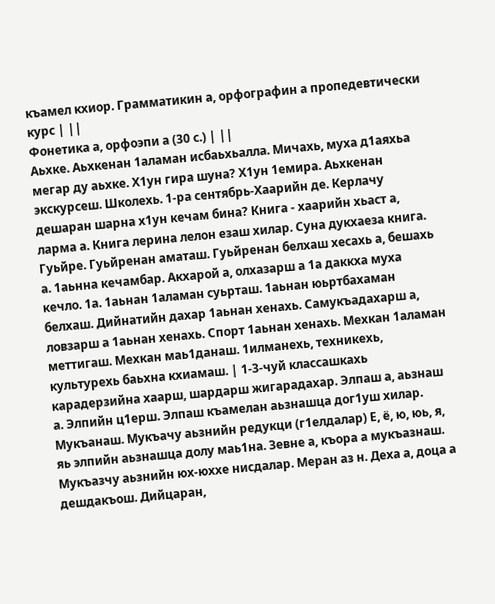къамел кхиор. Грамматикин а, орфографин а пропедевтически курс | ||
Фонетика а, орфоэпи а (30 с.) | ||
Аьхке. Аьхкенан 1аламан исбаьхьалла. Мичахь, муха д1аяхьа мегар ду аьхке. Х1ун гира шуна? Х1ун 1емира. Аьхкенан экскурсеш. Школехь. 1-ра сентябрь-Хаарийн де. Керлачу дешаран шарна х1ун кечам бина? Книга - хаарийн хьаст а, ларма а. Книга лерина лелон езаш хилар. Суна дукхаеза книга. Гуьйре. Гуьйренан аматаш. Гуьйренан белхаш хесахь а, бешахь а. 1аьнна кечамбар. Акхарой а, олхазарш а 1а даккха муха кечло. 1а. 1аьнан 1аламан суьрташ. 1аьнан юьртбахаман белхаш. Дийнатийн дахар 1аьнан хенахь. Самукъадахарш а, ловзарш а 1аьнан хенахь. Спорт 1аьнан хенахь. Мехкан 1аламан меттигаш. Мехкан маь1данаш. 1илманехь, техникехь, культурехь баьхна кхиамаш. | 1-3-чуй классашкахь карадерзийна хаарш, шардарш жигарадахар. Элпаш а, аьзнаш а. Элпийн ц1ерш. Элпаш къамелан аьзнашца дог1уш хилар. Мукъанаш. Мукъачу аьзнийн редукци (г1елдалар) Е, ё, ю, юь, я, яь элпийн аьзнашца долу маь1на. Зевне а, къора а мукъазнаш. Мукъазчу аьзнийн юх-юххе нисдалар. Меран аз н. Деха а, доца а дешдакъош. Дийцаран,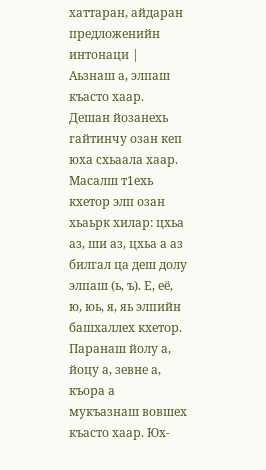хаттаран, айдаран предложенийн интонаци | Аьзнаш а, элпаш къасто хаар. Дешан йозанехь гайтинчу озан кеп юха схьаала хаар. Масалш т1ехь кхетор элп озан хьаьрк хилар: цхьа аз, ши аз, цхьа а аз билгал ца деш долу элпаш (ь, ъ). Е, её, ю, юь, я, яь элпийн башхаллех кхетор. Паранаш йолу а, йоцу а, зевне а, къора а мукъазнаш вовшех къасто хаар. Юх-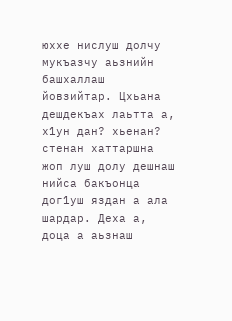юххе нислуш долчу мукъазчу аьзнийн башхаллаш йовзийтар. Цхьана дешдекъах лаьтта а, х1ун дан? хьенан? стенан хаттаршна жоп луш долу дешнаш нийса бакъонца дог1уш яздан а ала шардар. Деха а, доца а аьзнаш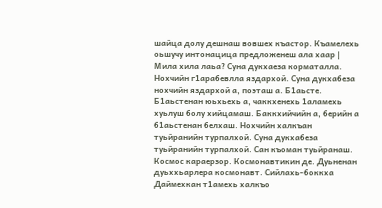шайца долу дешнаш вовшех къастор. Къамелехь оьшучу интонацица предложенеш ала хаар |
Мила хила лаьа? Суна дукхаеза корматалла. Нохчийн г1арабевлла яздархой. Суна дукхабеза нохчийн яздархой а, поэташ а. Б1аьсте. Б1аьстенан юьхьехь а, чаккхенехь 1аламехь хуьлуш болу хийцамаш. Баккхийчийн а, берийн а б1аьстенан белхаш. Нохчийн халкъан туьйранийн турпалхой. Суна дукхабеза туьйранийн турпалхой. Сан къоман туьйранаш. Космос караерзор. Космонавтикин де. Дуьненан дуьххьарлера космонавт. Сийлахь-боккха Даймехкан т1амехь халкъо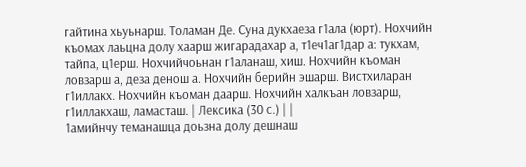гайтина хьуьнарш. Толаман Де. Суна дукхаеза г1ала (юрт). Нохчийн къомах лаьцна долу хаарш жигарадахар а, т1еч1аг1дар а: тукхам, тайпа, ц1ерш. Нохчийчоьнан г1аланаш, хиш. Нохчийн къоман ловзарш а, деза денош а. Нохчийн берийн эшарш. Вистхиларан г1иллакх. Нохчийн къоман даарш. Нохчийн халкъан ловзарш, г1иллакхаш, ламасташ. | Лексика (30 с.) | |
1амийнчу теманашца доьзна долу дешнаш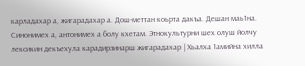карладахар а, жигарадахар а. Дош-меттан коьрта дакъа. Дешан маь1на. Синонимех а, антонимех а болу кхетам. Этнокультурни шех олуш йолчу лексикин декъехула карадирзинарш жигарадахар | Хьалха 1амийна хилла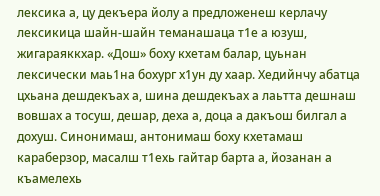лексика а, цу декъера йолу а предложенеш керлачу лексикица шайн-шайн теманашаца т1е а юзуш, жигараяккхар. «Дош» боху кхетам балар, цуьнан лексически маь1на бохург х1ун ду хаар. Хедийнчу абатца цхьана дешдекъах а, шина дешдекъах а лаьтта дешнаш вовшах а тосуш, дешар, деха а, доца а дакъош билгал а дохуш. Синонимаш, антонимаш боху кхетамаш караберзор, масалш т1ехь гайтар барта а, йозанан а къамелехь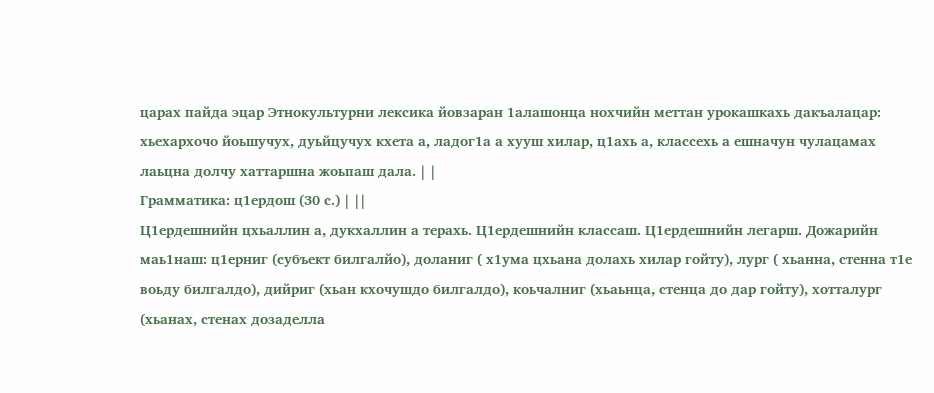царах пайда эцар Этнокультурни лексика йовзаран 1алашонца нохчийн меттан урокашкахь дакъалацар: хьехархочо йоьшучух, дуьйцучух кхета а, ладог1а а хууш хилар, ц1ахь а, классехь а ешначун чулацамах лаьцна долчу хаттаршна жоьпаш дала. | |
Грамматика: ц1ердош (30 с.) | ||
Ц1ердешнийн цхьаллин а, дукхаллин а терахь. Ц1ердешнийн классаш. Ц1ердешнийн легарш. Дожарийн маь1наш: ц1ерниг (субъект билгалйо), доланиг ( х1ума цхьана долахь хилар гойту), лург ( хьанна, стенна т1е воьду билгалдо), дийриг (хьан кхочушдо билгалдо), коьчалниг (хьаьнца, стенца до дар гойту), хотталург (хьанах, стенах дозаделла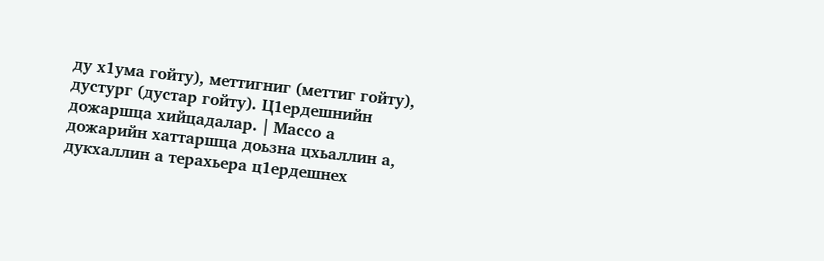ду х1ума гойту), меттигниг (меттиг гойту), дустург (дустар гойту). Ц1ердешнийн дожаршца хийцадалар. | Массо а дожарийн хаттаршца доьзна цхьаллин а, дукхаллин а терахьера ц1ердешнех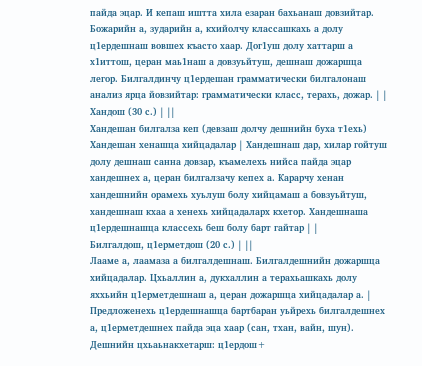пайда эцар. И кепаш иштта хила езаран бахьанаш довзийтар. Божарийн а, зударийн а, кхийолчу классашкахь а долу ц1ердешнаш вовшех къасто хаар. Дог1уш долу хаттарш а х1иттош, церан маь1наш а довзуьйтуш, дешнаш дожаршца легор. Билгалдинчу ц1ердешан грамматически билгалонаш анализ ярца йовзийтар: грамматически класс, терахь, дожар. | |
Хандош (30 с.) | ||
Хандешан билгалза кеп (девзаш долчу дешнийн буха т1ехь) Хандешан хенашца хийцадалар | Хандешнаш дар, хилар гойтуш долу дешнаш санна довзар, къамелехь нийса пайда эцар хандешнех а, церан билгалзачу кепех а. Карарчу хенан хандешнийн орамехь хуьлуш болу хийцамаш а бовзуьйтуш, хандешнаш кхаа а хенехь хийцадаларх кхетор. Хандешнаша ц1ердешнашца классехь беш болу барт гайтар | |
Билгалдош, ц1ерметдош (20 с.) | ||
Лааме а, лаамаза а билгалдешнаш. Билгалдешнийн дожаршца хийцадалар. Цхьаллин а, дукхаллин а терахьашкахь долу яххьийн ц1ерметдешнаш а, церан дожаршца хийцадалар а. | Предложенехь ц1ердешнашца бартбаран уьйрехь билгалдешнех а, ц1ерметдешнех пайда эца хаар (сан, тхан, вайн, шун). Дешнийн цхьаьнакхетарш: ц1ердош+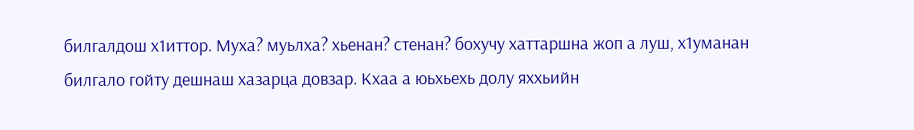билгалдош х1иттор. Муха? муьлха? хьенан? стенан? бохучу хаттаршна жоп а луш, х1уманан билгало гойту дешнаш хазарца довзар. Кхаа а юьхьехь долу яххьийн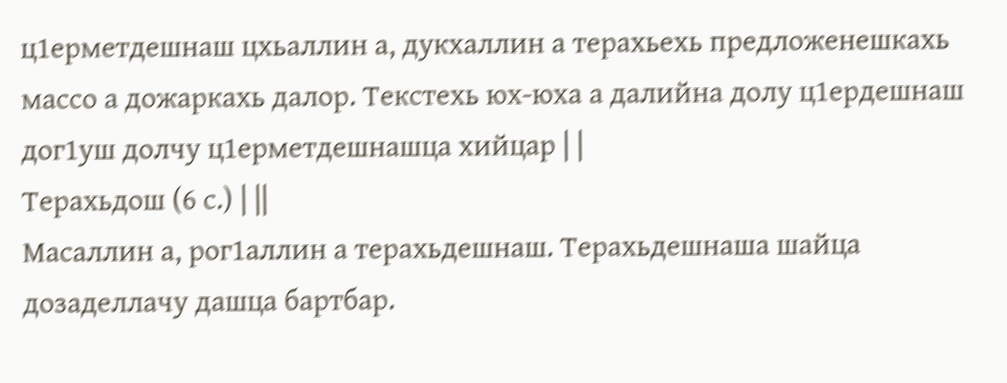ц1ерметдешнаш цхьаллин а, дукхаллин а терахьехь предложенешкахь массо а дожаркахь далор. Текстехь юх-юха а далийна долу ц1ердешнаш дог1уш долчу ц1ерметдешнашца хийцар | |
Терахьдош (6 с.) | ||
Масаллин а, рог1аллин а терахьдешнаш. Терахьдешнаша шайца дозаделлачу дашца бартбар.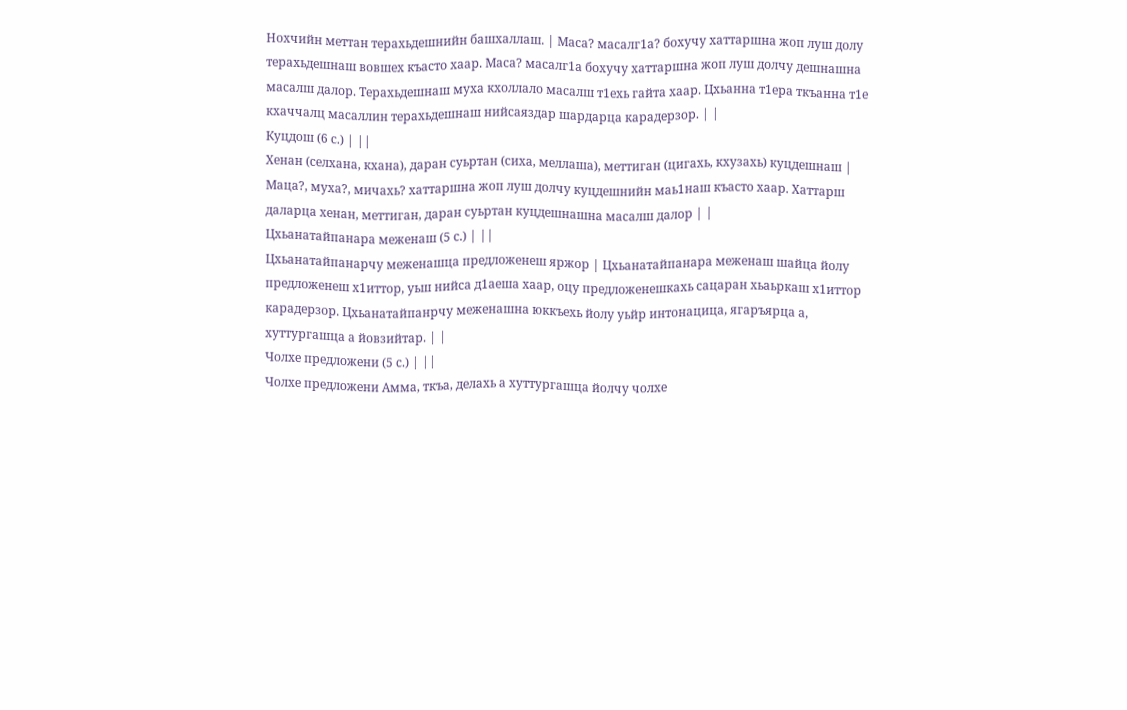Нохчийн меттан терахьдешнийн башхаллаш. | Маса? масалг1а? бохучу хаттаршна жоп луш долу терахьдешнаш вовшех къасто хаар. Маса? масалг1а бохучу хаттаршна жоп луш долчу дешнашна масалш далор. Терахьдешнаш муха кхоллало масалш т1ехь гайта хаар. Цхьанна т1ера ткъанна т1е кхаччалц масаллин терахьдешнаш нийсаяздар шардарца карадерзор. | |
Куцдош (6 с.) | ||
Хенан (селхана, кхана), даран суьртан (сиха, меллаша), меттиган (цигахь, кхузахь) куцдешнаш | Маца?, муха?, мичахь? хаттаршна жоп луш долчу куцдешнийн маь1наш къасто хаар. Хаттарш даларца хенан, меттиган, даран суьртан куцдешнашна масалш далор | |
Цхьанатайпанара меженаш (5 с.) | ||
Цхьанатайпанарчу меженашца предложенеш яржор | Цхьанатайпанара меженаш шайца йолу предложенеш х1иттор, уьш нийса д1аеша хаар, оцу предложенешкахь сацаран хьаьркаш х1иттор карадерзор. Цхьанатайпанрчу меженашна юккъехь йолу уьйр интонацица, ягаръярца а, хуттургашца а йовзийтар. | |
Чолхе предложени (5 с.) | ||
Чолхе предложени Амма, ткъа, делахь а хуттургашца йолчу чолхе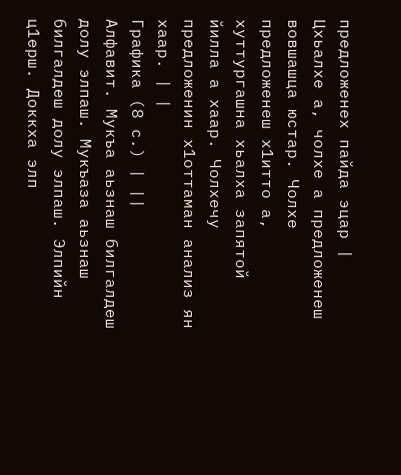предложенех пайда эцар | Цхьалхе а, чолхе а предложенеш вовшашца юстар. Чолхе предложенеш х1итто а, хуттургашна хьалха запятой йилла а хаар. Чолхечу предложенин х1оттаман анализ ян хаар. | |
Графика (8 с.) | ||
Алфавит. Мукъа аьзнаш билгалдеш долу элпаш. Мукъаза аьзнаш билгалдеш долу элпаш. Элпийн ц1ерш. Доккха элп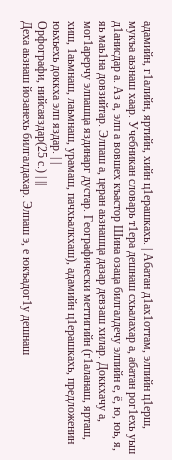адамийн, г1алийн, яртийн, хийн ц1ерашкахь. | Абатан д1ах1оттам, элпийн ц1ерш, мукъа аьзнаш хаар. Учебникан словарь т1ера дешнаш схьалахар а, абатан рог1ехь уьш д1анисдар а. Аз а, элп а вовшех къастор Шина озаца билгалдечу элпийн е, ё, ю, юь, я, яь маь1на довзийтар. Элпаш а, церан аьзнашца дазар девзаш хилар. Доккхачу а, мог1арерчу элпашца яздинарг дустар. Географически меттигийн (г1аланаш, ярташ, хиш, 1аьмнаш, лаьмнаш, урамаш, пачхьалкхаш), адамийн ц1ерашкахь, предложенин юьхьехь доккха элп яздар. | |
Орфографи, нийсаяздар(25 с.) | ||
Деха аьзнаш йозанехь билгалдахар. Элпаш э, е юкъадог1у дешнаш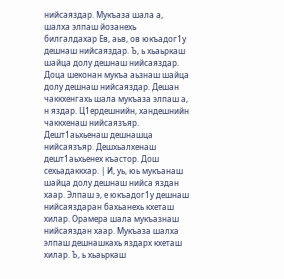нийсаяздар. Мукъаза шала а, шалха элпаш йозанехь билгалдахар Ев, аьв, ов юкъадог1у дешнаш нийсаяздар. Ъ, ь хьаьркаш шайца долу дешнаш нийсаяздар. Доца шеконан мукъа аьзнаш шайца долу дешнаш нийсаяздар. Дешан чаккхенгахь шала мукъаза элпаш а, н яздар. Ц1ердешнийн, хандешнийн чаккхенаш нийсаязъяр. Дешт1аьхьенаш дешнашца нийсаязъяр. Дешхьалхенаш дешт1аьхьенех къастор. Дош сехьадаккхар. | И, уь, юь мукъанаш шайца долу дешнаш нийса яздан хаар. Элпаш э, е юкъадог1у дешнаш нийсаяздаран бахьанехь кхеташ хилар. Орамера шала мукъазнаш нийсаяздан хаар. Мукъаза шалха элпаш дешнашкахь яздарх кхеташ хилар. Ъ, ь хьаьркаш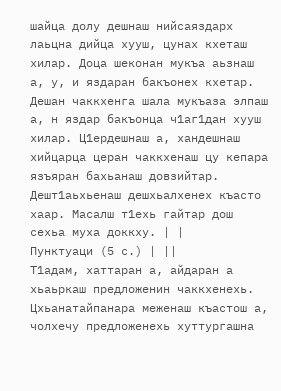шайца долу дешнаш нийсаяздарх лаьцна дийца хууш, цунах кхеташ хилар. Доца шеконан мукъа аьзнаш а, у, и яздаран бакъонех кхетар. Дешан чаккхенга шала мукъаза элпаш а, н яздар бакъонца ч1аг1дан хууш хилар. Ц1ердешнаш а, хандешнаш хийцарца церан чаккхенаш цу кепара язъяран бахьанаш довзийтар. Дешт1аьхьенаш дешхьалхенех къасто хаар. Масалш т1ехь гайтар дош сехьа муха доккху. | |
Пунктуаци (5 с.) | ||
Т1адам, хаттаран а, айдаран а хьаьркаш предложенин чаккхенехь. Цхьанатайпанара меженаш къастош а, чолхечу предложенехь хуттургашна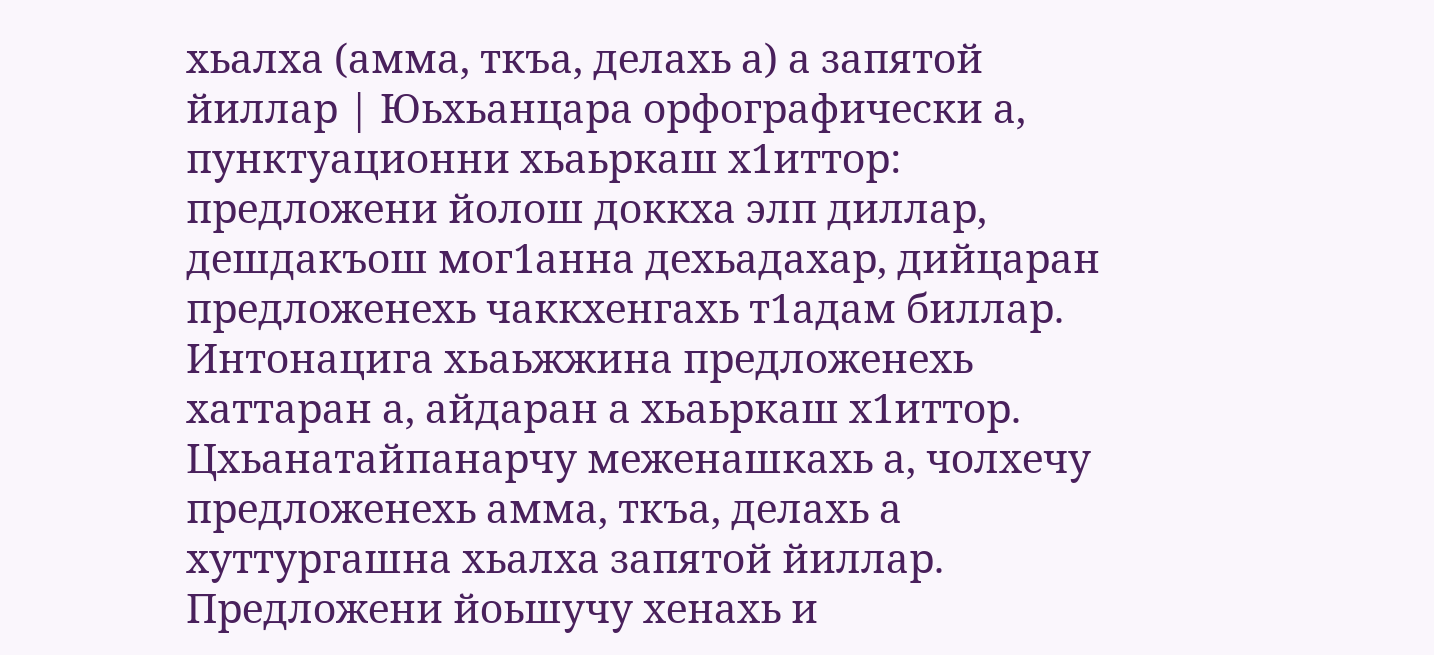хьалха (амма, ткъа, делахь а) а запятой йиллар | Юьхьанцара орфографически а, пунктуационни хьаьркаш х1иттор: предложени йолош доккха элп диллар, дешдакъош мог1анна дехьадахар, дийцаран предложенехь чаккхенгахь т1адам биллар. Интонацига хьаьжжина предложенехь хаттаран а, айдаран а хьаьркаш х1иттор. Цхьанатайпанарчу меженашкахь а, чолхечу предложенехь амма, ткъа, делахь а хуттургашна хьалха запятой йиллар. Предложени йоьшучу хенахь и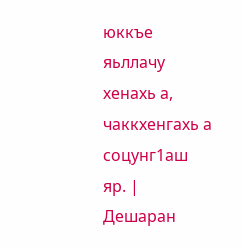юккъе яьллачу хенахь а, чаккхенгахь а соцунг1аш яр. |
Дешаран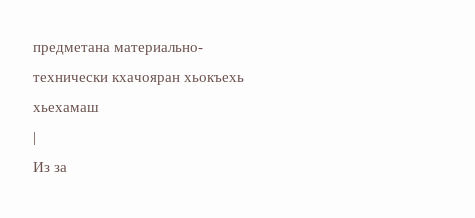предметана материально-технически кхачояран хьокъехь хьехамаш
|
Из за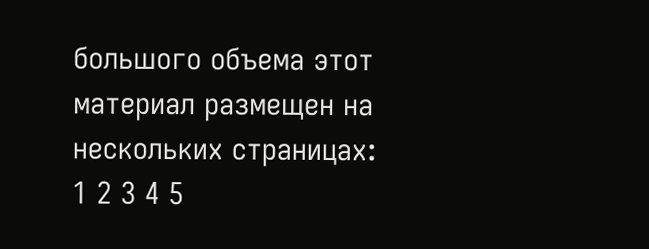большого объема этот материал размещен на нескольких страницах:
1 2 3 4 5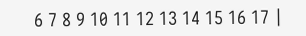6 7 8 9 10 11 12 13 14 15 16 17 |